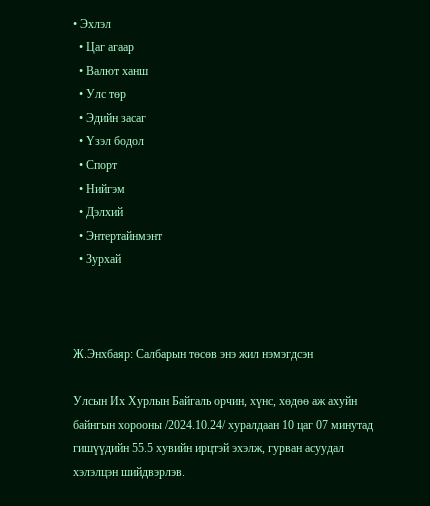• Эхлэл
  • Цаг агаар
  • Валют ханш
  • Улс төр
  • Эдийн засаг
  • Үзэл бодол
  • Спорт
  • Нийгэм
  • Дэлхий
  • Энтертайнмэнт
  • Зурхай



Ж.Энхбаяр: Салбарын төсөв энэ жил нэмэгдсэн

Улсын Их Хурлын Байгаль орчин, хүнс, хөдөө аж ахуйн байнгын хорооны /2024.10.24/ хуралдаан 10 цаг 07 минутад гишүүдийн 55.5 хувийн ирцтэй эхэлж, гурван асуудал хэлэлцэн шийдвэрлэв.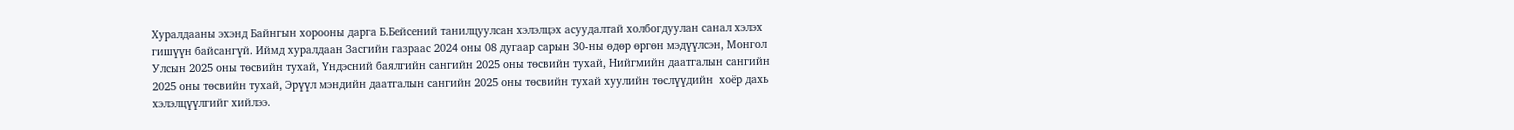Хуралдааны эхэнд Байнгын хорооны дарга Б.Бейсений танилцуулсан хэлэлцэх асуудалтай холбогдуулан санал хэлэх гишүүн байсангүй. Иймд хуралдаан Засгийн газраас 2024 оны 08 дугаар сарын 30-ны өдөр өргөн мэдүүлсэн, Монгол Улсын 2025 оны төсвийн тухай, Үндэсний баялгийн сангийн 2025 оны төсвийн тухай, Нийгмийн даатгалын сангийн 2025 оны төсвийн тухай, Эрүүл мэндийн даатгалын сангийн 2025 оны төсвийн тухай хуулийн төслүүдийн  хоёр дахь хэлэлцүүлгийг хийлээ.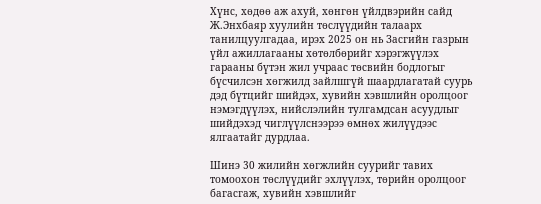Хүнс, хөдөө аж ахуй, хөнгөн үйлдвэрийн сайд Ж.Энхбаяр хуулийн төслүүдийн талаарх танилцуулгадаа, ирэх 2025 он нь Засгийн газрын үйл ажиллагааны хөтөлбөрийг хэрэгжүүлэх гарааны бүтэн жил учраас төсвийн бодлогыг бүсчилсэн хөгжилд зайлшгүй шаардлагатай суурь дэд бүтцийг шийдэх, хувийн хэвшлийн оролцоог нэмэгдүүлэх, нийслэлийн тулгамдсан асуудлыг шийдэхэд чиглүүлснээрээ өмнөх жилүүдээс ялгаатайг дурдлаа.

Шинэ 30 жилийн хөгжлийн суурийг тавих томоохон төслүүдийг эхлүүлэх, төрийн оролцоог багасгаж, хувийн хэвшлийг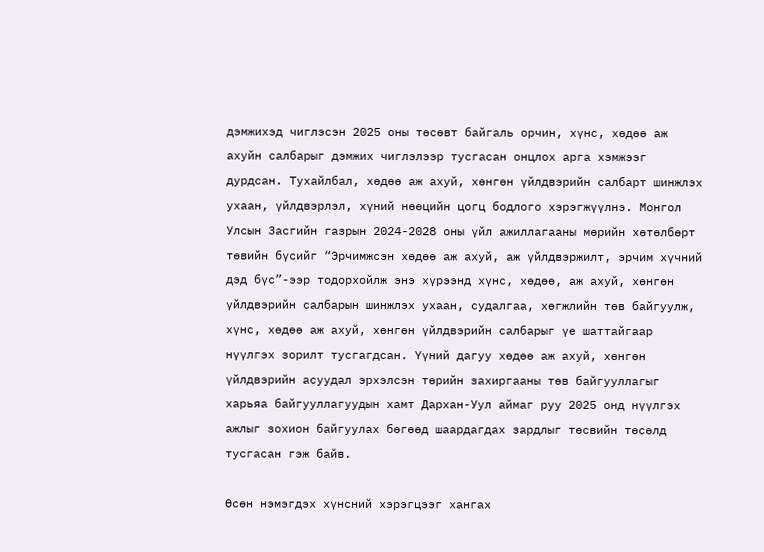дэмжихэд чиглэсэн 2025 оны төсөвт байгаль орчин, хүнс, хөдөө аж ахуйн салбарыг дэмжих чиглэлээр тусгасан онцлох арга хэмжээг дурдсан. Тухайлбал, хөдөө аж ахуй, хөнгөн үйлдвэрийн салбарт шинжлэх ухаан, үйлдвэрлэл, хүний нөөцийн цогц бодлого хэрэгжүүлнэ. Монгол Улсын Засгийн газрын 2024-2028 оны үйл ажиллагааны мөрийн хөтөлбөрт төвийн бүсийг “Эрчимжсэн хөдөө аж ахуй, аж үйлдвэржилт, эрчим хүчний дэд бүс”-ээр тодорхойлж энэ хүрээнд хүнс, хөдөө, аж ахуй, хөнгөн үйлдвэрийн салбарын шинжлэх ухаан, судалгаа, хөгжлийн төв байгуулж, хүнс, хөдөө аж ахуй, хөнгөн үйлдвэрийн салбарыг үе шаттайгаар нүүлгэх зорилт тусгагдсан. Үүний дагуу хөдөө аж ахуй, хөнгөн үйлдвэрийн асуудал эрхэлсэн төрийн захиргааны төв байгууллагыг харьяа байгууллагуудын хамт Дархан-Уул аймаг руу 2025 онд нүүлгэх ажлыг зохион байгуулах бөгөөд шаардагдах зардлыг төсвийн төсөлд тусгасан гэж байв.

Өсөн нэмэгдэх хүнсний хэрэгцээг хангах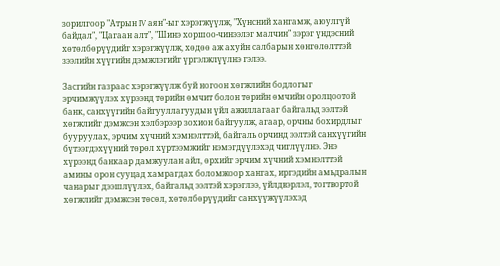зорилгоор "Атрын IV аян"-ыг хэрэгжүүлж, "Хүнсний хангамж, аюулгүй байдал", "Цагаан алт", "Шинэ хоршоо-чинээлэг малчин" зэрэг үндэсний хөтөлбөрүүдийг хэрэгжүүлж, хөдөө аж ахуйн салбарын хөнгөлөлттэй зээлийн хүүгийн дэмжлэгийг үргэлжлүүлнэ гэлээ.

Засгийн газраас хэрэгжүүлж буй ногоон хөгжлийн бодлогыг эрчимжүүлэх хүрээнд төрийн өмчит болон төрийн өмчийн оролцоотой банк, санхүүгийн байгууллагуудын үйл ажиллагааг байгальд ээлтэй хөгжлийг дэмжсэн хэлбэрээр зохион байгуулж, агаар, орчны бохирдлыг бууруулах, эрчим хүчний хэмнэлттэй, байгаль орчинд ээлтэй санхүүгийн бүтээгдэхүүний төрөл хүртээмжийг нэмэгдүүлэхэд чиглүүлнэ. Энэ хүрээнд банкаар дамжуулан айл, өрхийг эрчим хүчний хэмнэлттэй амины орон сууцад хамрагдах боломжоор хангах, иргэдийн амьдралын чанарыг дээшлүүлэх, байгальд ээлтэй хэрэглээ, үйлдвэрлэл, тогтвортой хөгжлийг дэмжсэн төсөл, хөтөлбөрүүдийг санхүүжүүлэхэд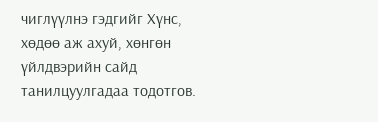чиглүүлнэ гэдгийг Хүнс, хөдөө аж ахуй, хөнгөн үйлдвэрийн сайд танилцуулгадаа тодотгов.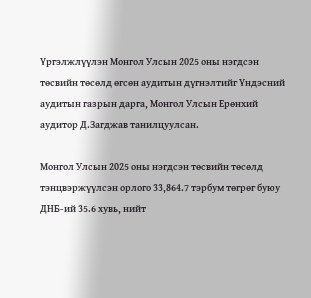Үргэлжлүүлэн Монгол Улсын 2025 оны нэгдсэн төсвийн төсөлд өгсөн аудитын дүгнэлтийг Үндэсний аудитын газрын дарга, Монгол Улсын Ерөнхий аудитор Д.Загджав танилцуулсан.

Монгол Улсын 2025 оны нэгдсэн төсвийн төсөлд тэнцвэржүүлсэн орлого 33,864.7 тэрбум төгрөг буюу ДНБ-ий 35.6 хувь, нийт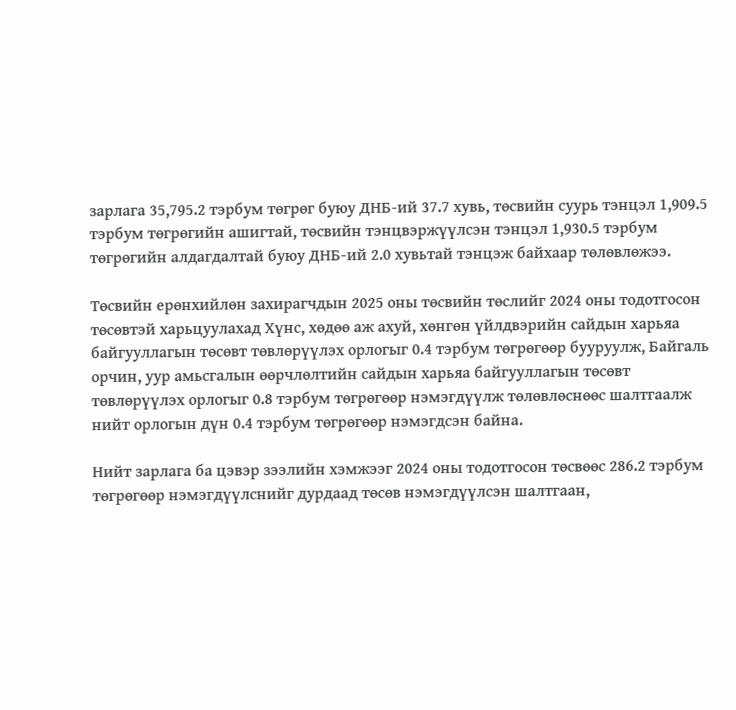зарлага 35,795.2 тэрбум төгрөг буюу ДНБ-ий 37.7 хувь, төсвийн суурь тэнцэл 1,909.5 тэрбум төгрөгийн ашигтай, төсвийн тэнцвэржүүлсэн тэнцэл 1,930.5 тэрбум төгрөгийн алдагдалтай буюу ДНБ-ий 2.0 хувьтай тэнцэж байхаар төлөвлөжээ.

Төсвийн ерөнхийлөн захирагчдын 2025 оны төсвийн төслийг 2024 оны тодотгосон төсөвтэй харьцуулахад Хүнс, хөдөө аж ахуй, хөнгөн үйлдвэрийн сайдын харьяа байгууллагын төсөвт төвлөрүүлэх орлогыг 0.4 тэрбум төгрөгөөр бууруулж, Байгаль орчин, уур амьсгалын өөрчлөлтийн сайдын харьяа байгууллагын төсөвт төвлөрүүлэх орлогыг 0.8 тэрбум төгрөгөөр нэмэгдүүлж төлөвлөснөөс шалтгаалж нийт орлогын дүн 0.4 тэрбум төгрөгөөр нэмэгдсэн байна.

Нийт зарлага ба цэвэр зээлийн хэмжээг 2024 оны тодотгосон төсвөөс 286.2 тэрбум төгрөгөөр нэмэгдүүлснийг дурдаад төсөв нэмэгдүүлсэн шалтгаан,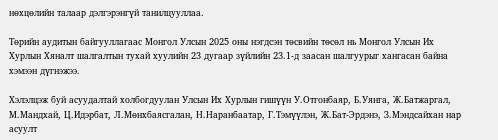нөхцөлийн талаар дэлгэрэнгүй танилцууллаа.

Төрийн аудитын байгууллагаас Монгол Улсын 2025 оны нэгдсэн төсвийн төсөл нь Монгол Улсын Их Хурлын Хяналт шалгалтын тухай хуулийн 23 дугаар зүйлийн 23.1-д заасан шалгуурыг хангасан байна хэмээн дүгнэжээ.

Хэлэлцэж буй асуудалтай холбогдуулан Улсын Их Хурлын гишүүн У.Отгонбаяр, Б.Уянга, Ж.Батжаргал, М.Мандхай, Ц.Идэрбат, Л.Мөнхбаясгалан, Н.Наранбаатар, Г.Тэмүүлэн, Ж.Бат-Эрдэнэ, З.Мэндсайхан нар асуулт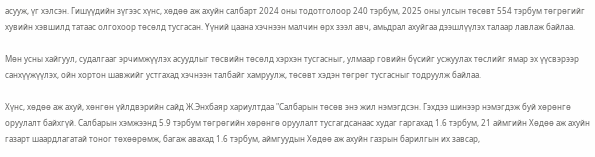асууж, үг хэлсэн. Гишүүдийн зүгээс хүнс, хөдөө аж ахуйн салбарт 2024 оны тодотголоор 240 тэрбум, 2025 оны улсын төсөвт 554 тэрбум төгрөгийг хувийн хэвшилд татаас олгохоор төсөлд тусгасан. Үүний цаана хэчнээн малчин өрх зээл авч, амьдрал ахуйгаа дээшлүүлэх талаар лавлаж байлаа.

Мөн усны хайгуул, судалгааг эрчимжүүлэх асуудлыг төсвийн төсөлд хэрхэн тусгасныг, улмаар говийн бүсийг усжуулах төслийг ямар эх үүсвэрээр санхүүжүүлэх, ойн хортон шавжийг устгахад хэчнээн талбайг хамруулж, төсөвт хэдэн төгрөг тусгасныг тодруулж байлаа.

Хүнс, хөдөө аж ахуй, хөнгөн үйлдвэрийн сайд Ж.Энхбаяр хариултдаа "Салбарын төсөв энэ жил нэмэгдсэн. Гэхдээ шинээр нэмэгдэж буй хөрөнгө оруулалт байхгүй. Салбарын хэмжээнд 5.9 тэрбум төгрөгийн хөрөнгө оруулалт тусгагдсанаас худаг гаргахад 1.6 тэрбум, 21 аймгийн Хөдөө аж ахуйн газарт шаардлагатай тоног төхөөрөмж, багаж авахад 1.6 тэрбум, аймгуудын Хөдөө аж ахуйн газрын барилгын их завсар,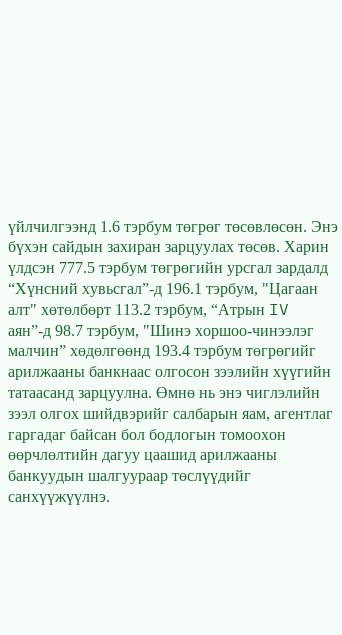үйлчилгээнд 1.6 тэрбум төгрөг төсөвлөсөн. Энэ бүхэн сайдын захиран зарцуулах төсөв. Харин үлдсэн 777.5 тэрбум төгрөгийн урсгал зардалд “Хүнсний хувьсгал”-д 196.1 тэрбум, "Цагаан алт" хөтөлбөрт 113.2 тэрбум, “Атрын IV аян”-д 98.7 тэрбум, "Шинэ хоршоо-чинээлэг малчин” хөдөлгөөнд 193.4 тэрбум төгрөгийг арилжааны банкнаас олгосон зээлийн хүүгийн татаасанд зарцуулна. Өмнө нь энэ чиглэлийн зээл олгох шийдвэрийг салбарын яам, агентлаг гаргадаг байсан бол бодлогын томоохон өөрчлөлтийн дагуу цаашид арилжааны банкуудын шалгуураар төслүүдийг санхүүжүүлнэ.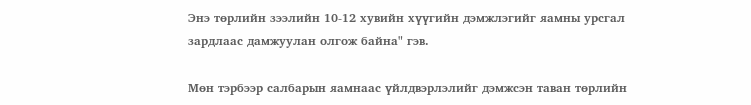Энэ төрлийн зээлийн 10-12 хувийн хүүгийн дэмжлэгийг яамны урсгал зардлаас дамжуулан олгож байна" гэв.

Мөн тэрбээр салбарын яамнаас үйлдвэрлэлийг дэмжсэн таван төрлийн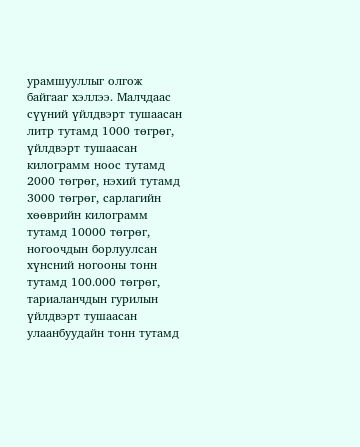урамшууллыг олгож байгааг хэллээ. Малчдаас сүүний үйлдвэрт тушаасан литр тутамд 1000 төгрөг, үйлдвэрт тушаасан килограмм ноос тутамд 2000 төгрөг, нэхий тутамд 3000 төгрөг, сарлагийн хөөврийн килограмм тутамд 10000 төгрөг, ногоочдын борлуулсан хүнсний ногооны тонн тутамд 100.000 төгрөг, тариаланчдын гурилын үйлдвэрт тушаасан улаанбуудайн тонн тутамд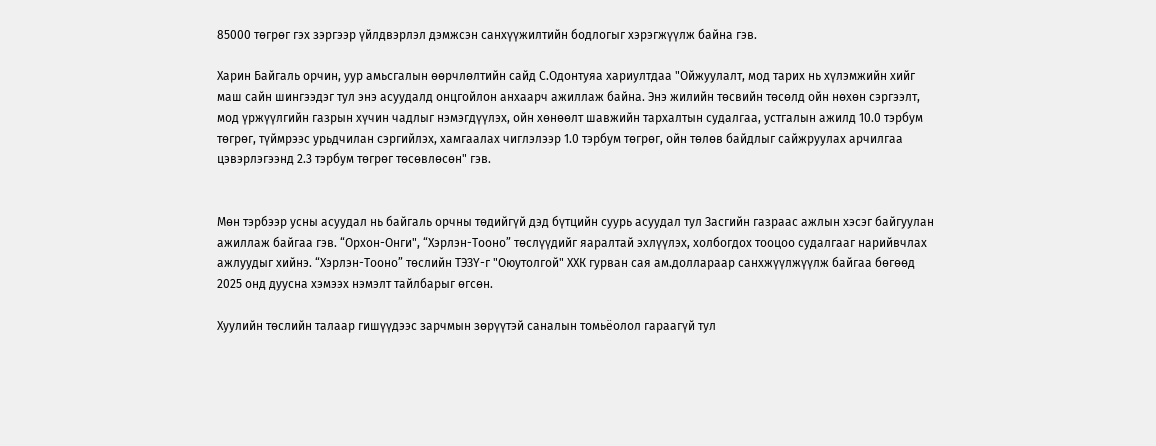85000 төгрөг гэх зэргээр үйлдвэрлэл дэмжсэн санхүүжилтийн бодлогыг хэрэгжүүлж байна гэв.

Харин Байгаль орчин, уур амьсгалын өөрчлөлтийн сайд С.Одонтуяа хариултдаа "Ойжуулалт, мод тарих нь хүлэмжийн хийг маш сайн шингээдэг тул энэ асуудалд онцгойлон анхаарч ажиллаж байна. Энэ жилийн төсвийн төсөлд ойн нөхөн сэргээлт, мод үржүүлгийн газрын хүчин чадлыг нэмэгдүүлэх, ойн хөнөөлт шавжийн тархалтын судалгаа, устгалын ажилд 10.0 тэрбум төгрөг, түймрээс урьдчилан сэргийлэх, хамгаалах чиглэлээр 1.0 тэрбум төгрөг, ойн төлөв байдлыг сайжруулах арчилгаа цэвэрлэгээнд 2.3 тэрбум төгрөг төсөвлөсөн" гэв.


Мөн тэрбээр усны асуудал нь байгаль орчны төдийгүй дэд бүтцийн суурь асуудал тул Засгийн газраас ажлын хэсэг байгуулан ажиллаж байгаа гэв. “Орхон-Онги", “Хэрлэн-Тооно” төслүүдийг яаралтай эхлүүлэх, холбогдох тооцоо судалгааг нарийвчлах ажлуудыг хийнэ. “Хэрлэн-Тооно” төслийн ТЭЗҮ-г "Оюутолгой" ХХК гурван сая ам.доллараар санхжүүлжүүлж байгаа бөгөөд 2025 онд дуусна хэмээх нэмэлт тайлбарыг өгсөн.

Хуулийн төслийн талаар гишүүдээс зарчмын зөрүүтэй саналын томьёолол гараагүй тул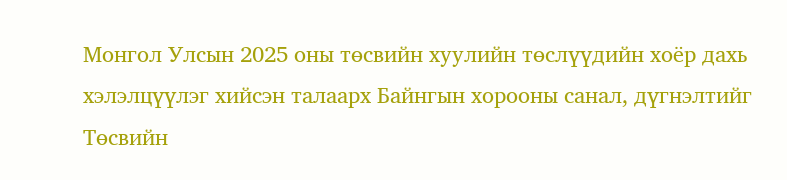Монгол Улсын 2025 оны төсвийн хуулийн төслүүдийн хоёр дахь хэлэлцүүлэг хийсэн талаарх Байнгын хорооны санал, дүгнэлтийг Төсвийн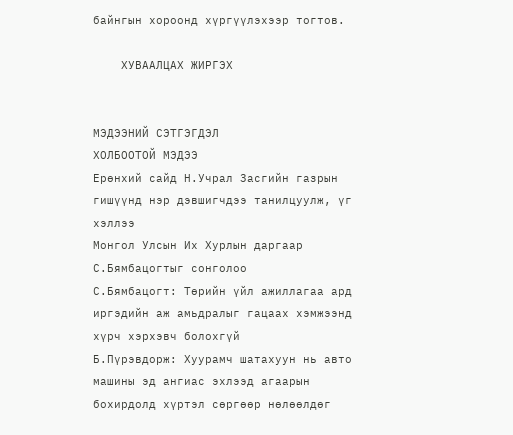байнгын хороонд хүргүүлэхээр тогтов.

    ХУВААЛЦАХ ЖИРГЭХ


МЭДЭЭНИЙ СЭТГЭГДЭЛ
ХОЛБООТОЙ МЭДЭЭ
Ерөнхий сайд Н.Учрал Засгийн газрын гишүүнд нэр дэвшигчдээ танилцуулж, үг хэллээ
Монгол Улсын Их Хурлын даргаар С.Бямбацогтыг сонголоо
С.Бямбацогт: Төрийн үйл ажиллагаа ард иргэдийн аж амьдралыг гацаах хэмжээнд хүрч хэрхэвч болохгүй
Б.Пүрэвдорж: Хуурамч шатахуун нь авто машины эд ангиас эхлээд агаарын бохирдолд хүртэл сөргөөр нөлөөлдөг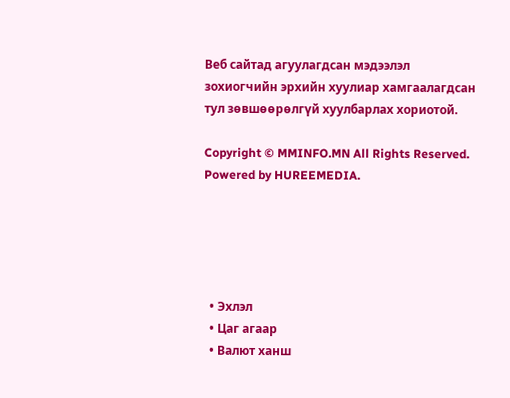Веб сайтад агуулагдсан мэдээлэл зохиогчийн эрхийн хуулиар хамгаалагдсан тул зөвшөөрөлгүй хуулбарлах хориотой.

Copyright © MMINFO.MN All Rights Reserved. Powered by HUREEMEDIA.





  • Эхлэл
  • Цаг агаар
  • Валют ханш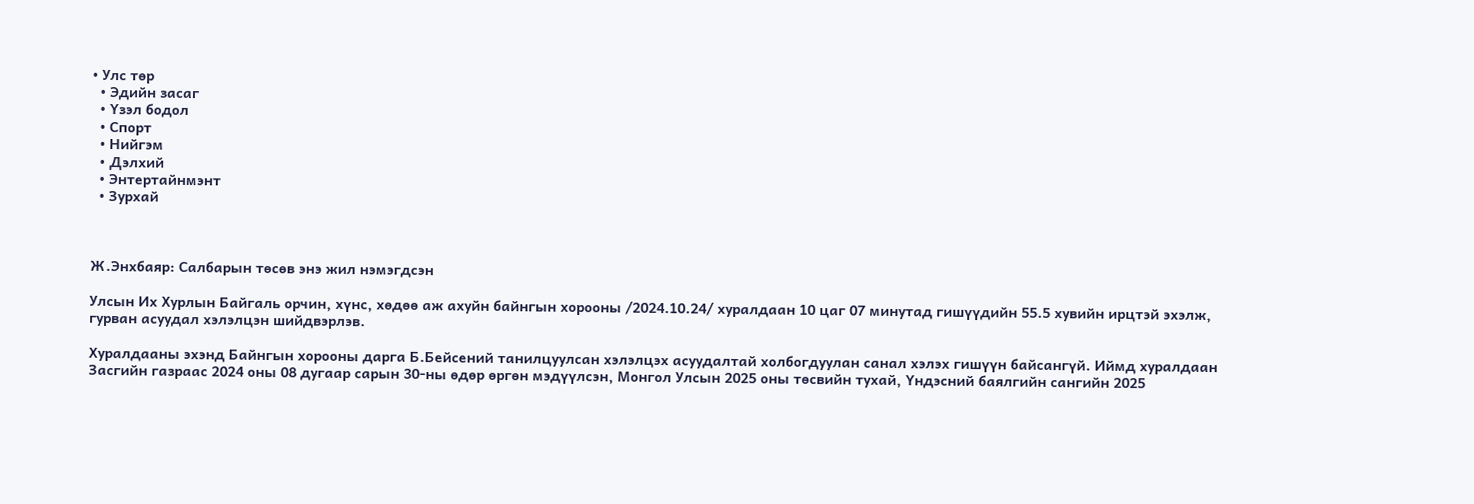• Улс төр
  • Эдийн засаг
  • Үзэл бодол
  • Спорт
  • Нийгэм
  • Дэлхий
  • Энтертайнмэнт
  • Зурхай



Ж.Энхбаяр: Салбарын төсөв энэ жил нэмэгдсэн

Улсын Их Хурлын Байгаль орчин, хүнс, хөдөө аж ахуйн байнгын хорооны /2024.10.24/ хуралдаан 10 цаг 07 минутад гишүүдийн 55.5 хувийн ирцтэй эхэлж, гурван асуудал хэлэлцэн шийдвэрлэв.

Хуралдааны эхэнд Байнгын хорооны дарга Б.Бейсений танилцуулсан хэлэлцэх асуудалтай холбогдуулан санал хэлэх гишүүн байсангүй. Иймд хуралдаан Засгийн газраас 2024 оны 08 дугаар сарын 30-ны өдөр өргөн мэдүүлсэн, Монгол Улсын 2025 оны төсвийн тухай, Үндэсний баялгийн сангийн 2025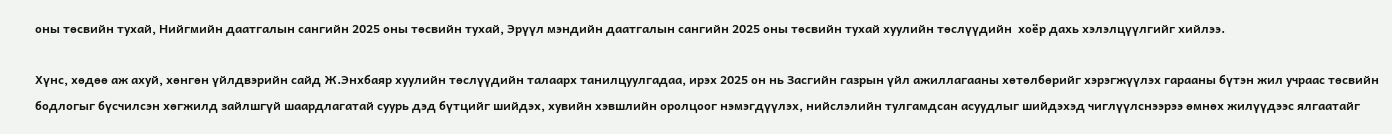оны төсвийн тухай, Нийгмийн даатгалын сангийн 2025 оны төсвийн тухай, Эрүүл мэндийн даатгалын сангийн 2025 оны төсвийн тухай хуулийн төслүүдийн  хоёр дахь хэлэлцүүлгийг хийлээ.

Хүнс, хөдөө аж ахуй, хөнгөн үйлдвэрийн сайд Ж.Энхбаяр хуулийн төслүүдийн талаарх танилцуулгадаа, ирэх 2025 он нь Засгийн газрын үйл ажиллагааны хөтөлбөрийг хэрэгжүүлэх гарааны бүтэн жил учраас төсвийн бодлогыг бүсчилсэн хөгжилд зайлшгүй шаардлагатай суурь дэд бүтцийг шийдэх, хувийн хэвшлийн оролцоог нэмэгдүүлэх, нийслэлийн тулгамдсан асуудлыг шийдэхэд чиглүүлснээрээ өмнөх жилүүдээс ялгаатайг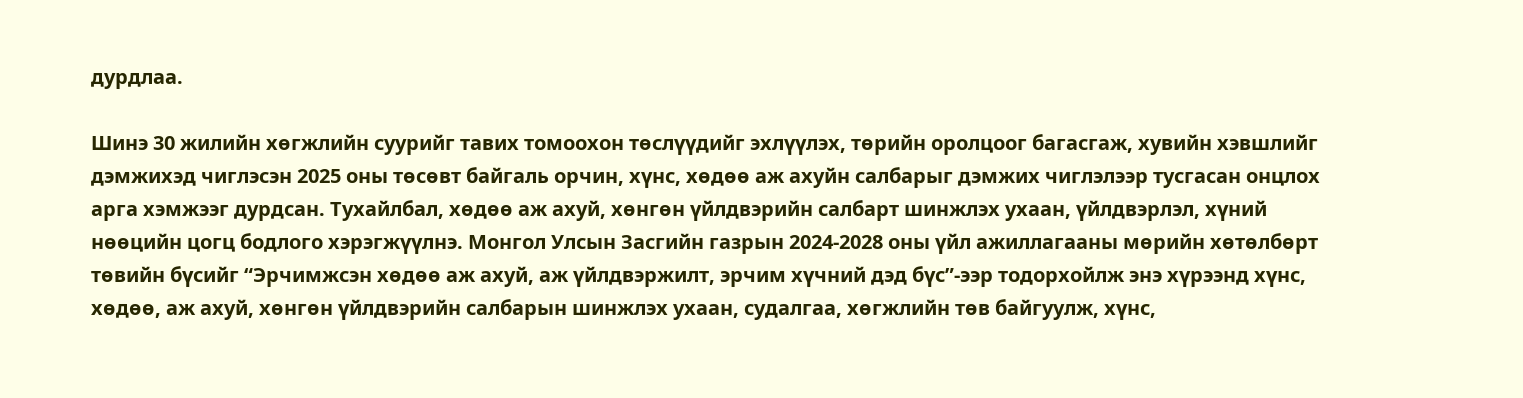дурдлаа.

Шинэ 30 жилийн хөгжлийн суурийг тавих томоохон төслүүдийг эхлүүлэх, төрийн оролцоог багасгаж, хувийн хэвшлийг дэмжихэд чиглэсэн 2025 оны төсөвт байгаль орчин, хүнс, хөдөө аж ахуйн салбарыг дэмжих чиглэлээр тусгасан онцлох арга хэмжээг дурдсан. Тухайлбал, хөдөө аж ахуй, хөнгөн үйлдвэрийн салбарт шинжлэх ухаан, үйлдвэрлэл, хүний нөөцийн цогц бодлого хэрэгжүүлнэ. Монгол Улсын Засгийн газрын 2024-2028 оны үйл ажиллагааны мөрийн хөтөлбөрт төвийн бүсийг “Эрчимжсэн хөдөө аж ахуй, аж үйлдвэржилт, эрчим хүчний дэд бүс”-ээр тодорхойлж энэ хүрээнд хүнс, хөдөө, аж ахуй, хөнгөн үйлдвэрийн салбарын шинжлэх ухаан, судалгаа, хөгжлийн төв байгуулж, хүнс,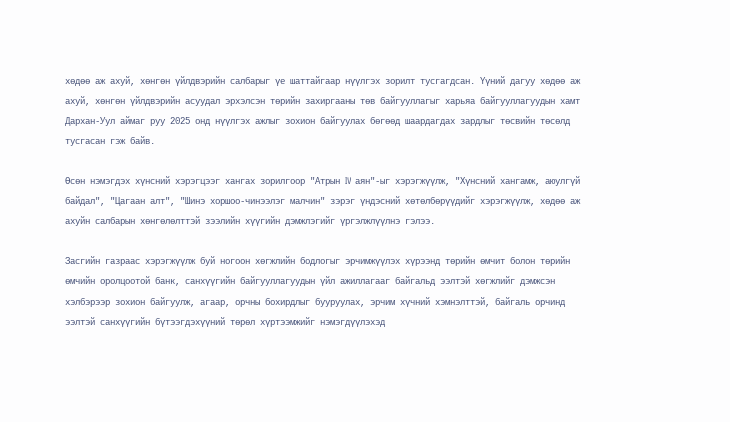хөдөө аж ахуй, хөнгөн үйлдвэрийн салбарыг үе шаттайгаар нүүлгэх зорилт тусгагдсан. Үүний дагуу хөдөө аж ахуй, хөнгөн үйлдвэрийн асуудал эрхэлсэн төрийн захиргааны төв байгууллагыг харьяа байгууллагуудын хамт Дархан-Уул аймаг руу 2025 онд нүүлгэх ажлыг зохион байгуулах бөгөөд шаардагдах зардлыг төсвийн төсөлд тусгасан гэж байв.

Өсөн нэмэгдэх хүнсний хэрэгцээг хангах зорилгоор "Атрын IV аян"-ыг хэрэгжүүлж, "Хүнсний хангамж, аюулгүй байдал", "Цагаан алт", "Шинэ хоршоо-чинээлэг малчин" зэрэг үндэсний хөтөлбөрүүдийг хэрэгжүүлж, хөдөө аж ахуйн салбарын хөнгөлөлттэй зээлийн хүүгийн дэмжлэгийг үргэлжлүүлнэ гэлээ.

Засгийн газраас хэрэгжүүлж буй ногоон хөгжлийн бодлогыг эрчимжүүлэх хүрээнд төрийн өмчит болон төрийн өмчийн оролцоотой банк, санхүүгийн байгууллагуудын үйл ажиллагааг байгальд ээлтэй хөгжлийг дэмжсэн хэлбэрээр зохион байгуулж, агаар, орчны бохирдлыг бууруулах, эрчим хүчний хэмнэлттэй, байгаль орчинд ээлтэй санхүүгийн бүтээгдэхүүний төрөл хүртээмжийг нэмэгдүүлэхэд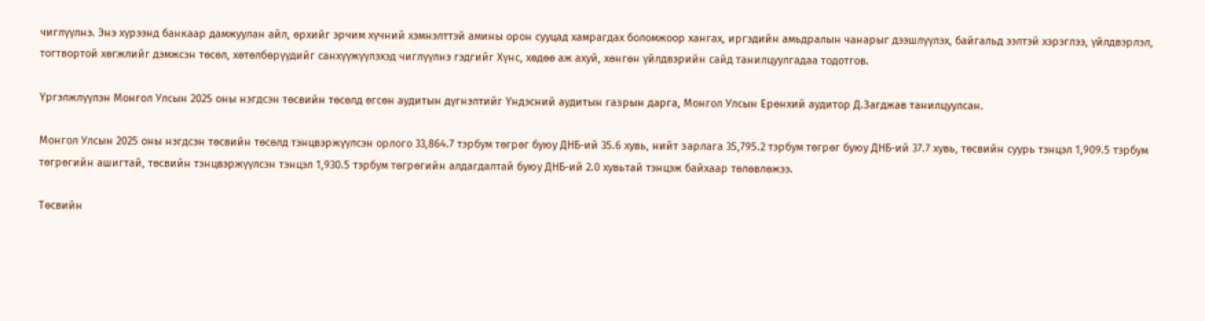чиглүүлнэ. Энэ хүрээнд банкаар дамжуулан айл, өрхийг эрчим хүчний хэмнэлттэй амины орон сууцад хамрагдах боломжоор хангах, иргэдийн амьдралын чанарыг дээшлүүлэх, байгальд ээлтэй хэрэглээ, үйлдвэрлэл, тогтвортой хөгжлийг дэмжсэн төсөл, хөтөлбөрүүдийг санхүүжүүлэхэд чиглүүлнэ гэдгийг Хүнс, хөдөө аж ахуй, хөнгөн үйлдвэрийн сайд танилцуулгадаа тодотгов.

Үргэлжлүүлэн Монгол Улсын 2025 оны нэгдсэн төсвийн төсөлд өгсөн аудитын дүгнэлтийг Үндэсний аудитын газрын дарга, Монгол Улсын Ерөнхий аудитор Д.Загджав танилцуулсан.

Монгол Улсын 2025 оны нэгдсэн төсвийн төсөлд тэнцвэржүүлсэн орлого 33,864.7 тэрбум төгрөг буюу ДНБ-ий 35.6 хувь, нийт зарлага 35,795.2 тэрбум төгрөг буюу ДНБ-ий 37.7 хувь, төсвийн суурь тэнцэл 1,909.5 тэрбум төгрөгийн ашигтай, төсвийн тэнцвэржүүлсэн тэнцэл 1,930.5 тэрбум төгрөгийн алдагдалтай буюу ДНБ-ий 2.0 хувьтай тэнцэж байхаар төлөвлөжээ.

Төсвийн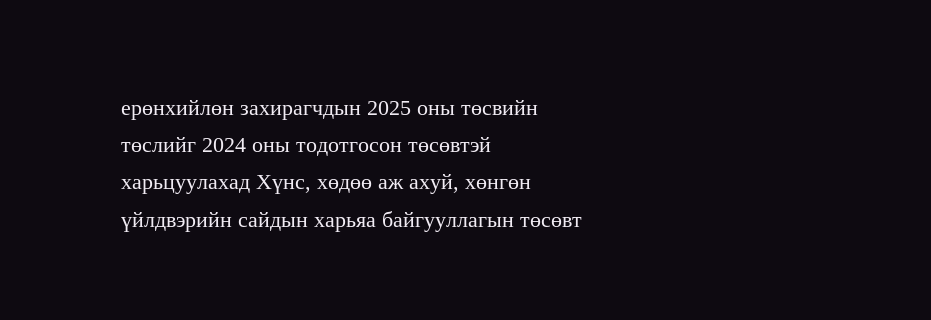ерөнхийлөн захирагчдын 2025 оны төсвийн төслийг 2024 оны тодотгосон төсөвтэй харьцуулахад Хүнс, хөдөө аж ахуй, хөнгөн үйлдвэрийн сайдын харьяа байгууллагын төсөвт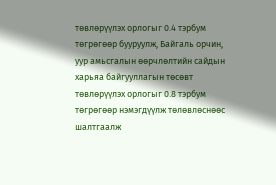төвлөрүүлэх орлогыг 0.4 тэрбум төгрөгөөр бууруулж, Байгаль орчин, уур амьсгалын өөрчлөлтийн сайдын харьяа байгууллагын төсөвт төвлөрүүлэх орлогыг 0.8 тэрбум төгрөгөөр нэмэгдүүлж төлөвлөснөөс шалтгаалж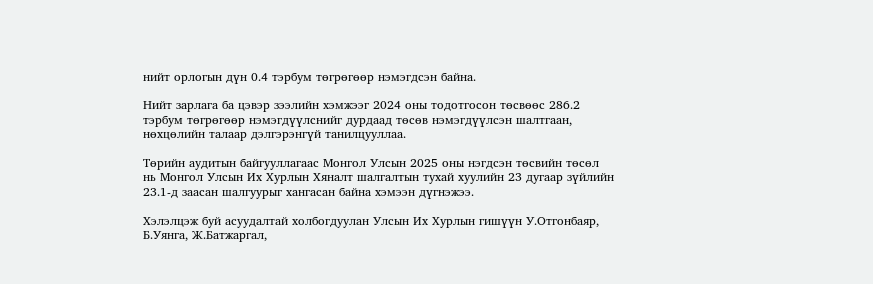нийт орлогын дүн 0.4 тэрбум төгрөгөөр нэмэгдсэн байна.

Нийт зарлага ба цэвэр зээлийн хэмжээг 2024 оны тодотгосон төсвөөс 286.2 тэрбум төгрөгөөр нэмэгдүүлснийг дурдаад төсөв нэмэгдүүлсэн шалтгаан, нөхцөлийн талаар дэлгэрэнгүй танилцууллаа.

Төрийн аудитын байгууллагаас Монгол Улсын 2025 оны нэгдсэн төсвийн төсөл нь Монгол Улсын Их Хурлын Хяналт шалгалтын тухай хуулийн 23 дугаар зүйлийн 23.1-д заасан шалгуурыг хангасан байна хэмээн дүгнэжээ.

Хэлэлцэж буй асуудалтай холбогдуулан Улсын Их Хурлын гишүүн У.Отгонбаяр, Б.Уянга, Ж.Батжаргал,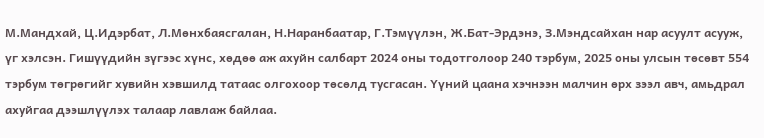М.Мандхай, Ц.Идэрбат, Л.Мөнхбаясгалан, Н.Наранбаатар, Г.Тэмүүлэн, Ж.Бат-Эрдэнэ, З.Мэндсайхан нар асуулт асууж, үг хэлсэн. Гишүүдийн зүгээс хүнс, хөдөө аж ахуйн салбарт 2024 оны тодотголоор 240 тэрбум, 2025 оны улсын төсөвт 554 тэрбум төгрөгийг хувийн хэвшилд татаас олгохоор төсөлд тусгасан. Үүний цаана хэчнээн малчин өрх зээл авч, амьдрал ахуйгаа дээшлүүлэх талаар лавлаж байлаа.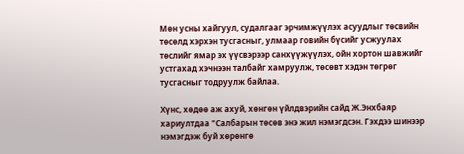Мөн усны хайгуул, судалгааг эрчимжүүлэх асуудлыг төсвийн төсөлд хэрхэн тусгасныг, улмаар говийн бүсийг усжуулах төслийг ямар эх үүсвэрээр санхүүжүүлэх, ойн хортон шавжийг устгахад хэчнээн талбайг хамруулж, төсөвт хэдэн төгрөг тусгасныг тодруулж байлаа.

Хүнс, хөдөө аж ахуй, хөнгөн үйлдвэрийн сайд Ж.Энхбаяр хариултдаа "Салбарын төсөв энэ жил нэмэгдсэн. Гэхдээ шинээр нэмэгдэж буй хөрөнгө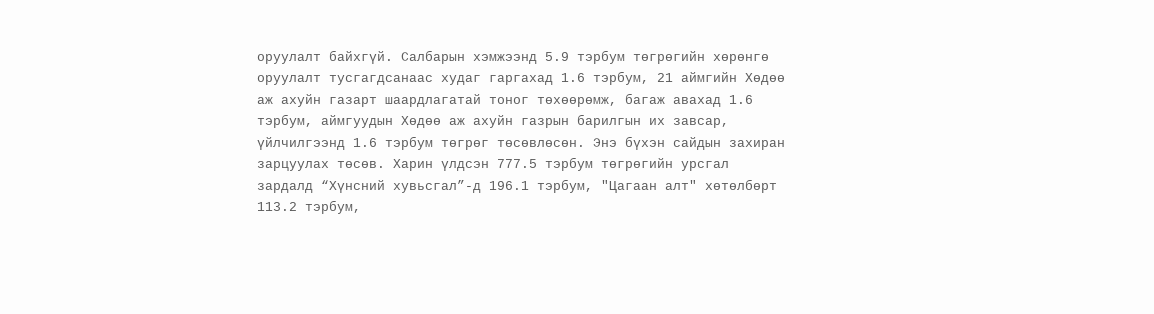оруулалт байхгүй. Салбарын хэмжээнд 5.9 тэрбум төгрөгийн хөрөнгө оруулалт тусгагдсанаас худаг гаргахад 1.6 тэрбум, 21 аймгийн Хөдөө аж ахуйн газарт шаардлагатай тоног төхөөрөмж, багаж авахад 1.6 тэрбум, аймгуудын Хөдөө аж ахуйн газрын барилгын их завсар, үйлчилгээнд 1.6 тэрбум төгрөг төсөвлөсөн. Энэ бүхэн сайдын захиран зарцуулах төсөв. Харин үлдсэн 777.5 тэрбум төгрөгийн урсгал зардалд “Хүнсний хувьсгал”-д 196.1 тэрбум, "Цагаан алт" хөтөлбөрт 113.2 тэрбум,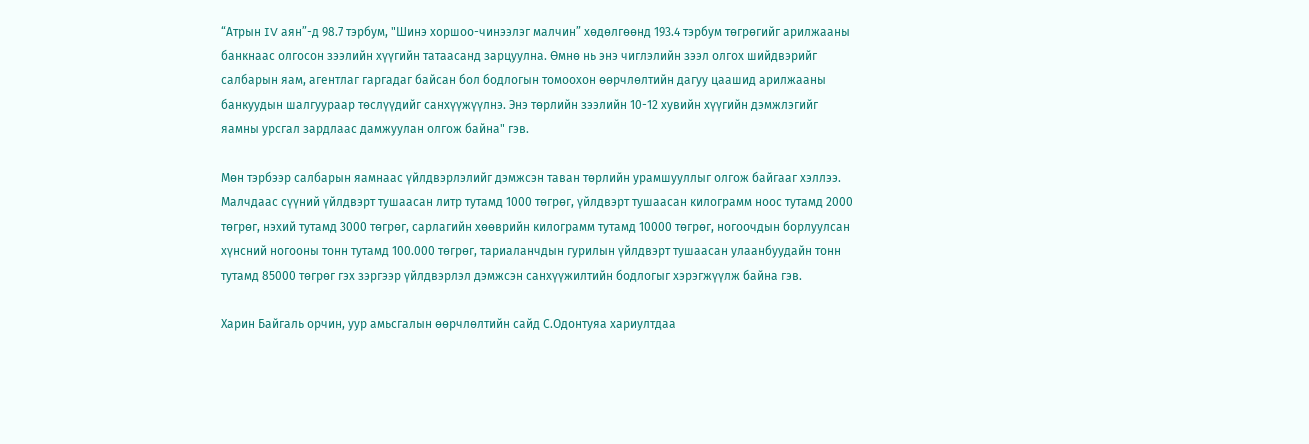“Атрын IV аян”-д 98.7 тэрбум, "Шинэ хоршоо-чинээлэг малчин” хөдөлгөөнд 193.4 тэрбум төгрөгийг арилжааны банкнаас олгосон зээлийн хүүгийн татаасанд зарцуулна. Өмнө нь энэ чиглэлийн зээл олгох шийдвэрийг салбарын яам, агентлаг гаргадаг байсан бол бодлогын томоохон өөрчлөлтийн дагуу цаашид арилжааны банкуудын шалгуураар төслүүдийг санхүүжүүлнэ. Энэ төрлийн зээлийн 10-12 хувийн хүүгийн дэмжлэгийг яамны урсгал зардлаас дамжуулан олгож байна" гэв.

Мөн тэрбээр салбарын яамнаас үйлдвэрлэлийг дэмжсэн таван төрлийн урамшууллыг олгож байгааг хэллээ. Малчдаас сүүний үйлдвэрт тушаасан литр тутамд 1000 төгрөг, үйлдвэрт тушаасан килограмм ноос тутамд 2000 төгрөг, нэхий тутамд 3000 төгрөг, сарлагийн хөөврийн килограмм тутамд 10000 төгрөг, ногоочдын борлуулсан хүнсний ногооны тонн тутамд 100.000 төгрөг, тариаланчдын гурилын үйлдвэрт тушаасан улаанбуудайн тонн тутамд 85000 төгрөг гэх зэргээр үйлдвэрлэл дэмжсэн санхүүжилтийн бодлогыг хэрэгжүүлж байна гэв.

Харин Байгаль орчин, уур амьсгалын өөрчлөлтийн сайд С.Одонтуяа хариултдаа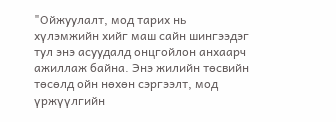"Ойжуулалт, мод тарих нь хүлэмжийн хийг маш сайн шингээдэг тул энэ асуудалд онцгойлон анхаарч ажиллаж байна. Энэ жилийн төсвийн төсөлд ойн нөхөн сэргээлт, мод үржүүлгийн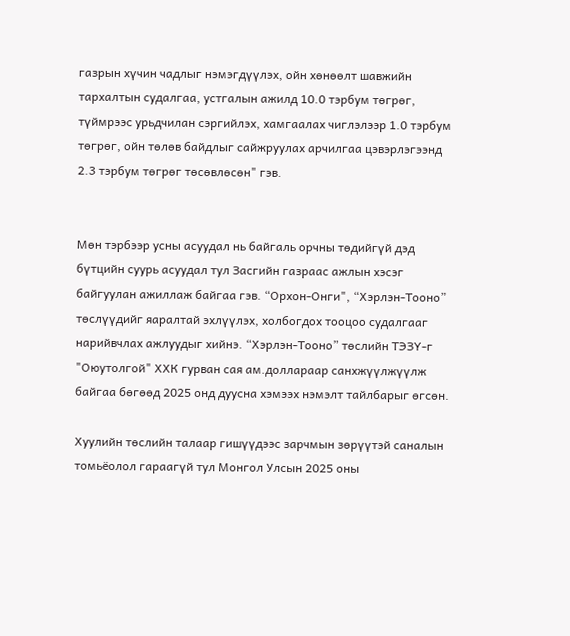газрын хүчин чадлыг нэмэгдүүлэх, ойн хөнөөлт шавжийн тархалтын судалгаа, устгалын ажилд 10.0 тэрбум төгрөг, түймрээс урьдчилан сэргийлэх, хамгаалах чиглэлээр 1.0 тэрбум төгрөг, ойн төлөв байдлыг сайжруулах арчилгаа цэвэрлэгээнд 2.3 тэрбум төгрөг төсөвлөсөн" гэв.


Мөн тэрбээр усны асуудал нь байгаль орчны төдийгүй дэд бүтцийн суурь асуудал тул Засгийн газраас ажлын хэсэг байгуулан ажиллаж байгаа гэв. “Орхон-Онги", “Хэрлэн-Тооно” төслүүдийг яаралтай эхлүүлэх, холбогдох тооцоо судалгааг нарийвчлах ажлуудыг хийнэ. “Хэрлэн-Тооно” төслийн ТЭЗҮ-г "Оюутолгой" ХХК гурван сая ам.доллараар санхжүүлжүүлж байгаа бөгөөд 2025 онд дуусна хэмээх нэмэлт тайлбарыг өгсөн.

Хуулийн төслийн талаар гишүүдээс зарчмын зөрүүтэй саналын томьёолол гараагүй тул Монгол Улсын 2025 оны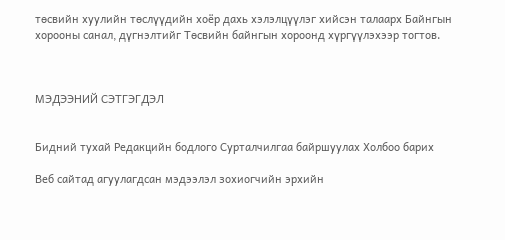төсвийн хуулийн төслүүдийн хоёр дахь хэлэлцүүлэг хийсэн талаарх Байнгын хорооны санал, дүгнэлтийг Төсвийн байнгын хороонд хүргүүлэхээр тогтов.



МЭДЭЭНИЙ СЭТГЭГДЭЛ


Бидний тухай Редакцийн бодлого Сурталчилгаа байршуулах Холбоо барих

Веб сайтад агуулагдсан мэдээлэл зохиогчийн эрхийн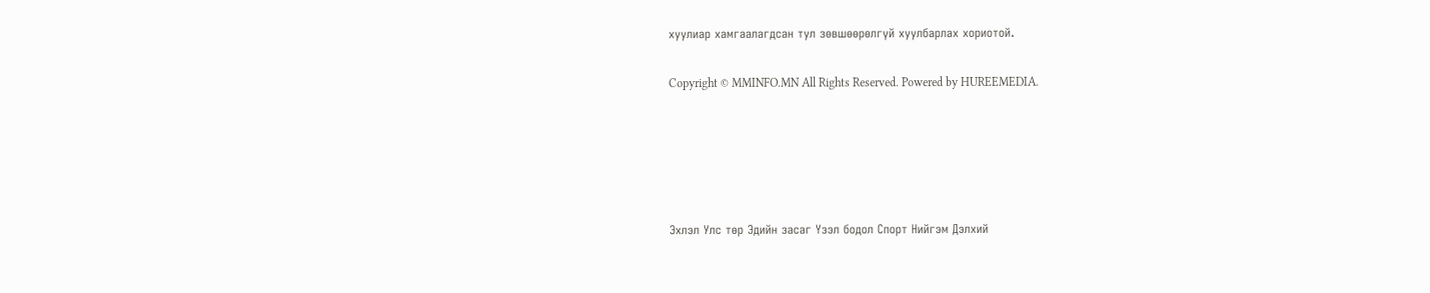хуулиар хамгаалагдсан тул зөвшөөрөлгүй хуулбарлах хориотой.

Copyright © MMINFO.MN All Rights Reserved. Powered by HUREEMEDIA.





Эхлэл Улс төр Эдийн засаг Үзэл бодол Спорт Нийгэм Дэлхий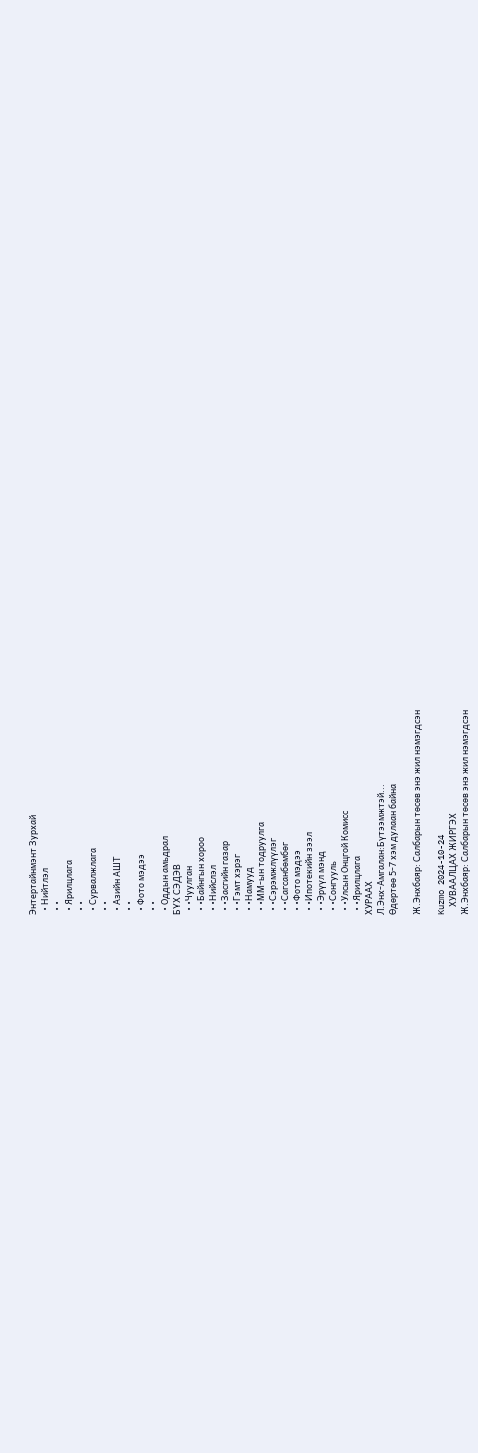Энтертайнмэнт Зурхай
  • Нийтлэл
  • •
  • Ярилцлага
  • •
  • Сурвалжлага
  • •
  • Азийн АШТ
  • •
  • Фото мэдээ
  • •
  • Оддын амьдрал
БҮХ СЭДЭВ
  • •Чуулган
  • •Байнгын хороо
  • •Нийслэл
  • •Засгийн газар
  • •Гэмт хэрэг
  • •Намууд
  • •ММ-ын тодруулга
  • •Сэрэмжлүүлэг
  • •Сагсанбөмбөг
  • •Фото мэдээ
  • •Ипотекийн зээл
  • •Эрүүл мэнд
  • •Сонгууль
  • •Улсын Онцгой Комисс
  • •Ярилцлага
ХУРААХ
Л.Энх-Амгалан:Бүтээмжтэй...
Өдөртөө 5-7 хэм дулаан байна

Ж.Энхбаяр: Салбарын төсөв энэ жил нэмэгдсэн

Kuzmo 2024-10-24
    ХУВААЛЦАХ ЖИРГЭХ
Ж.Энхбаяр: Салбарын төсөв энэ жил нэмэгдсэн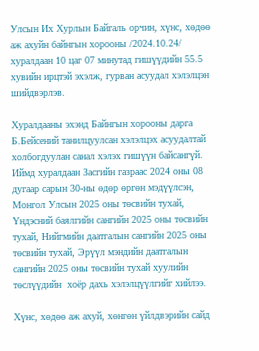Улсын Их Хурлын Байгаль орчин, хүнс, хөдөө аж ахуйн байнгын хорооны /2024.10.24/ хуралдаан 10 цаг 07 минутад гишүүдийн 55.5 хувийн ирцтэй эхэлж, гурван асуудал хэлэлцэн шийдвэрлэв.

Хуралдааны эхэнд Байнгын хорооны дарга Б.Бейсений танилцуулсан хэлэлцэх асуудалтай холбогдуулан санал хэлэх гишүүн байсангүй. Иймд хуралдаан Засгийн газраас 2024 оны 08 дугаар сарын 30-ны өдөр өргөн мэдүүлсэн, Монгол Улсын 2025 оны төсвийн тухай, Үндэсний баялгийн сангийн 2025 оны төсвийн тухай, Нийгмийн даатгалын сангийн 2025 оны төсвийн тухай, Эрүүл мэндийн даатгалын сангийн 2025 оны төсвийн тухай хуулийн төслүүдийн  хоёр дахь хэлэлцүүлгийг хийлээ.

Хүнс, хөдөө аж ахуй, хөнгөн үйлдвэрийн сайд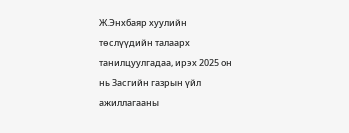Ж.Энхбаяр хуулийн төслүүдийн талаарх танилцуулгадаа, ирэх 2025 он нь Засгийн газрын үйл ажиллагааны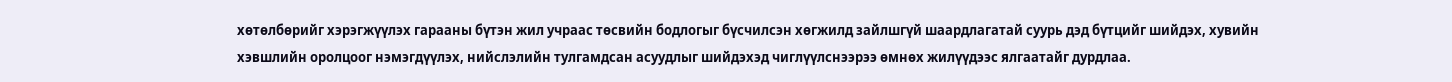хөтөлбөрийг хэрэгжүүлэх гарааны бүтэн жил учраас төсвийн бодлогыг бүсчилсэн хөгжилд зайлшгүй шаардлагатай суурь дэд бүтцийг шийдэх, хувийн хэвшлийн оролцоог нэмэгдүүлэх, нийслэлийн тулгамдсан асуудлыг шийдэхэд чиглүүлснээрээ өмнөх жилүүдээс ялгаатайг дурдлаа.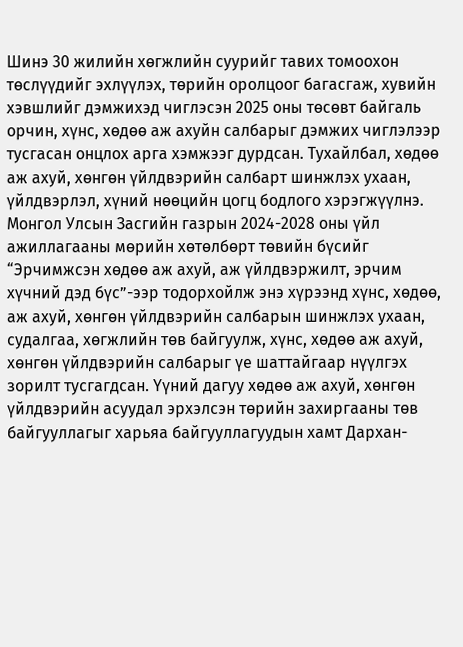Шинэ 30 жилийн хөгжлийн суурийг тавих томоохон төслүүдийг эхлүүлэх, төрийн оролцоог багасгаж, хувийн хэвшлийг дэмжихэд чиглэсэн 2025 оны төсөвт байгаль орчин, хүнс, хөдөө аж ахуйн салбарыг дэмжих чиглэлээр тусгасан онцлох арга хэмжээг дурдсан. Тухайлбал, хөдөө аж ахуй, хөнгөн үйлдвэрийн салбарт шинжлэх ухаан, үйлдвэрлэл, хүний нөөцийн цогц бодлого хэрэгжүүлнэ. Монгол Улсын Засгийн газрын 2024-2028 оны үйл ажиллагааны мөрийн хөтөлбөрт төвийн бүсийг “Эрчимжсэн хөдөө аж ахуй, аж үйлдвэржилт, эрчим хүчний дэд бүс”-ээр тодорхойлж энэ хүрээнд хүнс, хөдөө, аж ахуй, хөнгөн үйлдвэрийн салбарын шинжлэх ухаан, судалгаа, хөгжлийн төв байгуулж, хүнс, хөдөө аж ахуй, хөнгөн үйлдвэрийн салбарыг үе шаттайгаар нүүлгэх зорилт тусгагдсан. Үүний дагуу хөдөө аж ахуй, хөнгөн үйлдвэрийн асуудал эрхэлсэн төрийн захиргааны төв байгууллагыг харьяа байгууллагуудын хамт Дархан-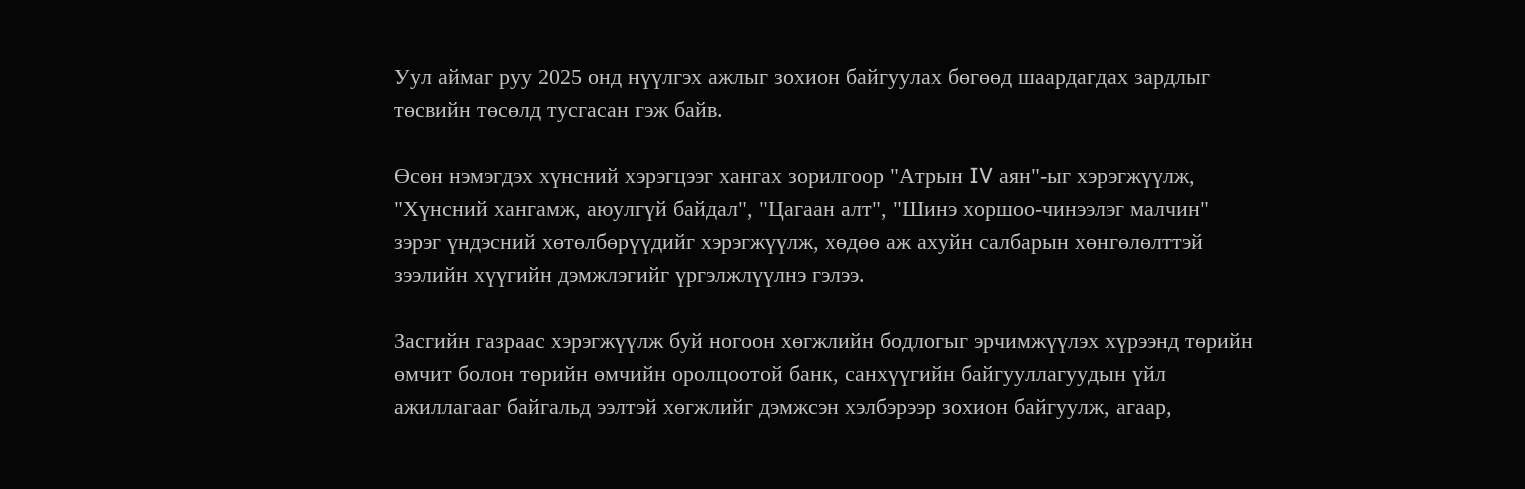Уул аймаг руу 2025 онд нүүлгэх ажлыг зохион байгуулах бөгөөд шаардагдах зардлыг төсвийн төсөлд тусгасан гэж байв.

Өсөн нэмэгдэх хүнсний хэрэгцээг хангах зорилгоор "Атрын IV аян"-ыг хэрэгжүүлж, "Хүнсний хангамж, аюулгүй байдал", "Цагаан алт", "Шинэ хоршоо-чинээлэг малчин" зэрэг үндэсний хөтөлбөрүүдийг хэрэгжүүлж, хөдөө аж ахуйн салбарын хөнгөлөлттэй зээлийн хүүгийн дэмжлэгийг үргэлжлүүлнэ гэлээ.

Засгийн газраас хэрэгжүүлж буй ногоон хөгжлийн бодлогыг эрчимжүүлэх хүрээнд төрийн өмчит болон төрийн өмчийн оролцоотой банк, санхүүгийн байгууллагуудын үйл ажиллагааг байгальд ээлтэй хөгжлийг дэмжсэн хэлбэрээр зохион байгуулж, агаар,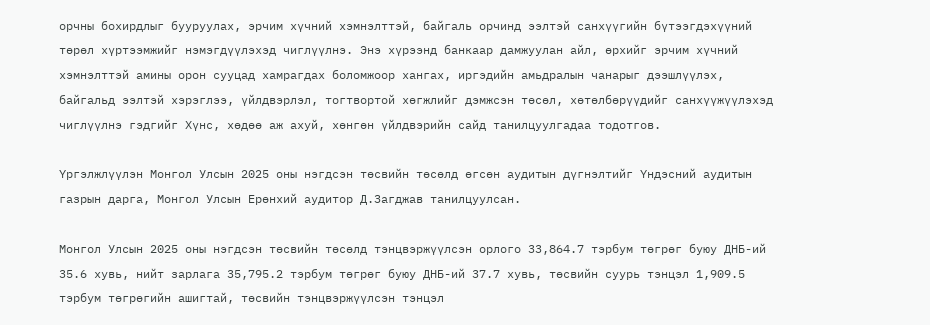орчны бохирдлыг бууруулах, эрчим хүчний хэмнэлттэй, байгаль орчинд ээлтэй санхүүгийн бүтээгдэхүүний төрөл хүртээмжийг нэмэгдүүлэхэд чиглүүлнэ. Энэ хүрээнд банкаар дамжуулан айл, өрхийг эрчим хүчний хэмнэлттэй амины орон сууцад хамрагдах боломжоор хангах, иргэдийн амьдралын чанарыг дээшлүүлэх, байгальд ээлтэй хэрэглээ, үйлдвэрлэл, тогтвортой хөгжлийг дэмжсэн төсөл, хөтөлбөрүүдийг санхүүжүүлэхэд чиглүүлнэ гэдгийг Хүнс, хөдөө аж ахуй, хөнгөн үйлдвэрийн сайд танилцуулгадаа тодотгов.

Үргэлжлүүлэн Монгол Улсын 2025 оны нэгдсэн төсвийн төсөлд өгсөн аудитын дүгнэлтийг Үндэсний аудитын газрын дарга, Монгол Улсын Ерөнхий аудитор Д.Загджав танилцуулсан.

Монгол Улсын 2025 оны нэгдсэн төсвийн төсөлд тэнцвэржүүлсэн орлого 33,864.7 тэрбум төгрөг буюу ДНБ-ий 35.6 хувь, нийт зарлага 35,795.2 тэрбум төгрөг буюу ДНБ-ий 37.7 хувь, төсвийн суурь тэнцэл 1,909.5 тэрбум төгрөгийн ашигтай, төсвийн тэнцвэржүүлсэн тэнцэл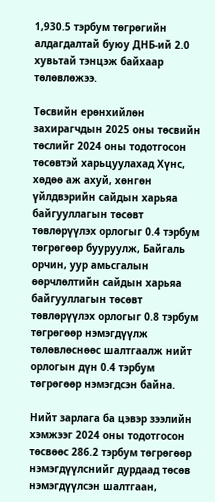1,930.5 тэрбум төгрөгийн алдагдалтай буюу ДНБ-ий 2.0 хувьтай тэнцэж байхаар төлөвлөжээ.

Төсвийн ерөнхийлөн захирагчдын 2025 оны төсвийн төслийг 2024 оны тодотгосон төсөвтэй харьцуулахад Хүнс, хөдөө аж ахуй, хөнгөн үйлдвэрийн сайдын харьяа байгууллагын төсөвт төвлөрүүлэх орлогыг 0.4 тэрбум төгрөгөөр бууруулж, Байгаль орчин, уур амьсгалын өөрчлөлтийн сайдын харьяа байгууллагын төсөвт төвлөрүүлэх орлогыг 0.8 тэрбум төгрөгөөр нэмэгдүүлж төлөвлөснөөс шалтгаалж нийт орлогын дүн 0.4 тэрбум төгрөгөөр нэмэгдсэн байна.

Нийт зарлага ба цэвэр зээлийн хэмжээг 2024 оны тодотгосон төсвөөс 286.2 тэрбум төгрөгөөр нэмэгдүүлснийг дурдаад төсөв нэмэгдүүлсэн шалтгаан,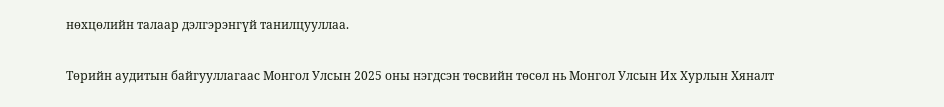нөхцөлийн талаар дэлгэрэнгүй танилцууллаа.

Төрийн аудитын байгууллагаас Монгол Улсын 2025 оны нэгдсэн төсвийн төсөл нь Монгол Улсын Их Хурлын Хяналт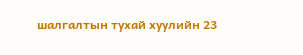шалгалтын тухай хуулийн 23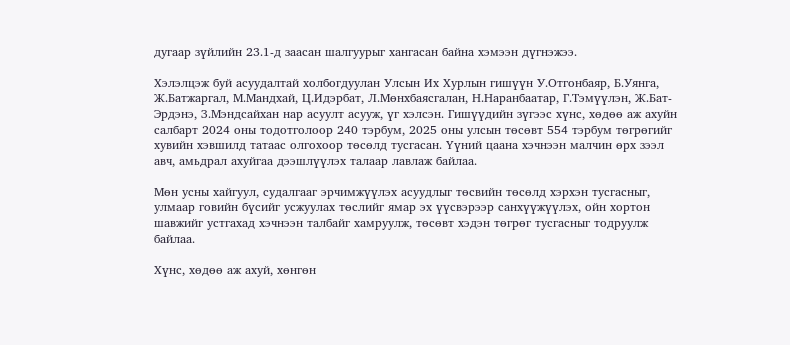дугаар зүйлийн 23.1-д заасан шалгуурыг хангасан байна хэмээн дүгнэжээ.

Хэлэлцэж буй асуудалтай холбогдуулан Улсын Их Хурлын гишүүн У.Отгонбаяр, Б.Уянга, Ж.Батжаргал, М.Мандхай, Ц.Идэрбат, Л.Мөнхбаясгалан, Н.Наранбаатар, Г.Тэмүүлэн, Ж.Бат-Эрдэнэ, З.Мэндсайхан нар асуулт асууж, үг хэлсэн. Гишүүдийн зүгээс хүнс, хөдөө аж ахуйн салбарт 2024 оны тодотголоор 240 тэрбум, 2025 оны улсын төсөвт 554 тэрбум төгрөгийг хувийн хэвшилд татаас олгохоор төсөлд тусгасан. Үүний цаана хэчнээн малчин өрх зээл авч, амьдрал ахуйгаа дээшлүүлэх талаар лавлаж байлаа.

Мөн усны хайгуул, судалгааг эрчимжүүлэх асуудлыг төсвийн төсөлд хэрхэн тусгасныг, улмаар говийн бүсийг усжуулах төслийг ямар эх үүсвэрээр санхүүжүүлэх, ойн хортон шавжийг устгахад хэчнээн талбайг хамруулж, төсөвт хэдэн төгрөг тусгасныг тодруулж байлаа.

Хүнс, хөдөө аж ахуй, хөнгөн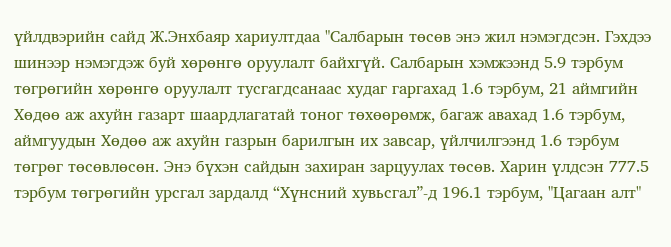үйлдвэрийн сайд Ж.Энхбаяр хариултдаа "Салбарын төсөв энэ жил нэмэгдсэн. Гэхдээ шинээр нэмэгдэж буй хөрөнгө оруулалт байхгүй. Салбарын хэмжээнд 5.9 тэрбум төгрөгийн хөрөнгө оруулалт тусгагдсанаас худаг гаргахад 1.6 тэрбум, 21 аймгийн Хөдөө аж ахуйн газарт шаардлагатай тоног төхөөрөмж, багаж авахад 1.6 тэрбум, аймгуудын Хөдөө аж ахуйн газрын барилгын их завсар, үйлчилгээнд 1.6 тэрбум төгрөг төсөвлөсөн. Энэ бүхэн сайдын захиран зарцуулах төсөв. Харин үлдсэн 777.5 тэрбум төгрөгийн урсгал зардалд “Хүнсний хувьсгал”-д 196.1 тэрбум, "Цагаан алт"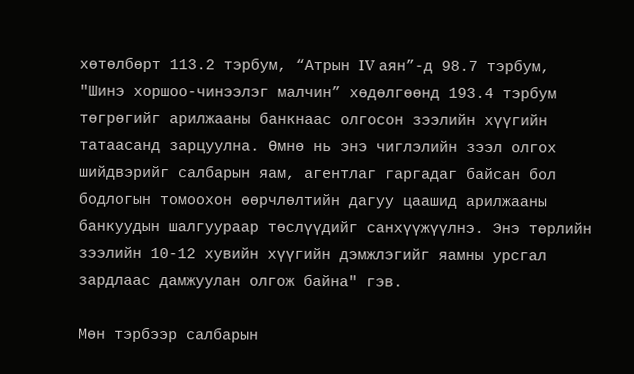хөтөлбөрт 113.2 тэрбум, “Атрын IV аян”-д 98.7 тэрбум, "Шинэ хоршоо-чинээлэг малчин” хөдөлгөөнд 193.4 тэрбум төгрөгийг арилжааны банкнаас олгосон зээлийн хүүгийн татаасанд зарцуулна. Өмнө нь энэ чиглэлийн зээл олгох шийдвэрийг салбарын яам, агентлаг гаргадаг байсан бол бодлогын томоохон өөрчлөлтийн дагуу цаашид арилжааны банкуудын шалгуураар төслүүдийг санхүүжүүлнэ. Энэ төрлийн зээлийн 10-12 хувийн хүүгийн дэмжлэгийг яамны урсгал зардлаас дамжуулан олгож байна" гэв.

Мөн тэрбээр салбарын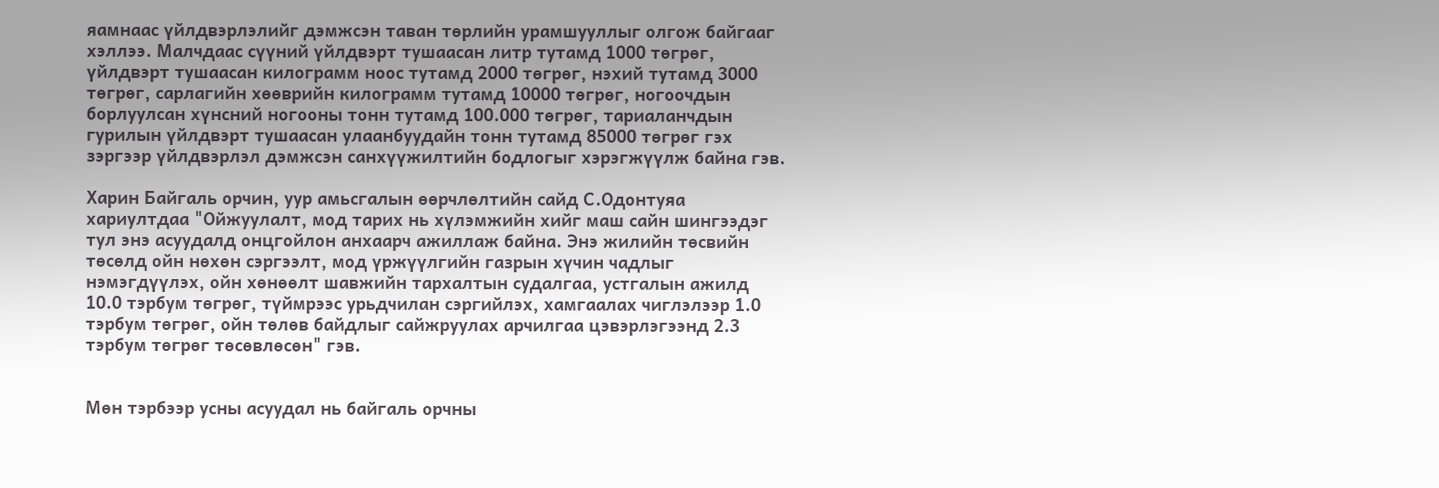яамнаас үйлдвэрлэлийг дэмжсэн таван төрлийн урамшууллыг олгож байгааг хэллээ. Малчдаас сүүний үйлдвэрт тушаасан литр тутамд 1000 төгрөг, үйлдвэрт тушаасан килограмм ноос тутамд 2000 төгрөг, нэхий тутамд 3000 төгрөг, сарлагийн хөөврийн килограмм тутамд 10000 төгрөг, ногоочдын борлуулсан хүнсний ногооны тонн тутамд 100.000 төгрөг, тариаланчдын гурилын үйлдвэрт тушаасан улаанбуудайн тонн тутамд 85000 төгрөг гэх зэргээр үйлдвэрлэл дэмжсэн санхүүжилтийн бодлогыг хэрэгжүүлж байна гэв.

Харин Байгаль орчин, уур амьсгалын өөрчлөлтийн сайд С.Одонтуяа хариултдаа "Ойжуулалт, мод тарих нь хүлэмжийн хийг маш сайн шингээдэг тул энэ асуудалд онцгойлон анхаарч ажиллаж байна. Энэ жилийн төсвийн төсөлд ойн нөхөн сэргээлт, мод үржүүлгийн газрын хүчин чадлыг нэмэгдүүлэх, ойн хөнөөлт шавжийн тархалтын судалгаа, устгалын ажилд 10.0 тэрбум төгрөг, түймрээс урьдчилан сэргийлэх, хамгаалах чиглэлээр 1.0 тэрбум төгрөг, ойн төлөв байдлыг сайжруулах арчилгаа цэвэрлэгээнд 2.3 тэрбум төгрөг төсөвлөсөн" гэв.


Мөн тэрбээр усны асуудал нь байгаль орчны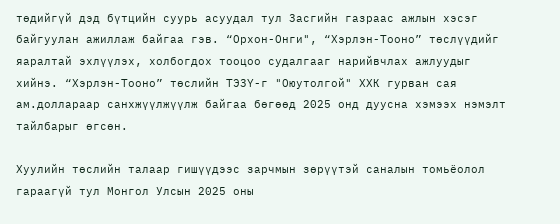төдийгүй дэд бүтцийн суурь асуудал тул Засгийн газраас ажлын хэсэг байгуулан ажиллаж байгаа гэв. “Орхон-Онги", “Хэрлэн-Тооно” төслүүдийг яаралтай эхлүүлэх, холбогдох тооцоо судалгааг нарийвчлах ажлуудыг хийнэ. “Хэрлэн-Тооно” төслийн ТЭЗҮ-г "Оюутолгой" ХХК гурван сая ам.доллараар санхжүүлжүүлж байгаа бөгөөд 2025 онд дуусна хэмээх нэмэлт тайлбарыг өгсөн.

Хуулийн төслийн талаар гишүүдээс зарчмын зөрүүтэй саналын томьёолол гараагүй тул Монгол Улсын 2025 оны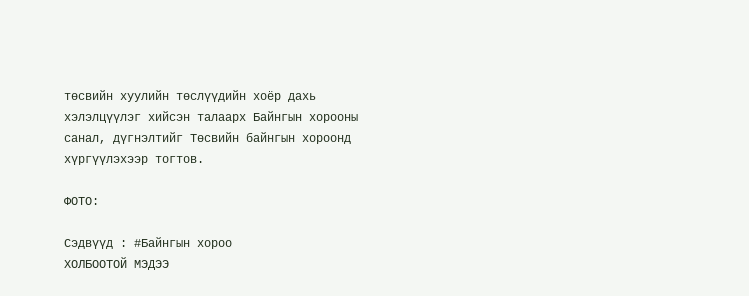төсвийн хуулийн төслүүдийн хоёр дахь хэлэлцүүлэг хийсэн талаарх Байнгын хорооны санал, дүгнэлтийг Төсвийн байнгын хороонд хүргүүлэхээр тогтов.

ФОТО:

Сэдвүүд : #Байнгын хороо
ХОЛБООТОЙ МЭДЭЭ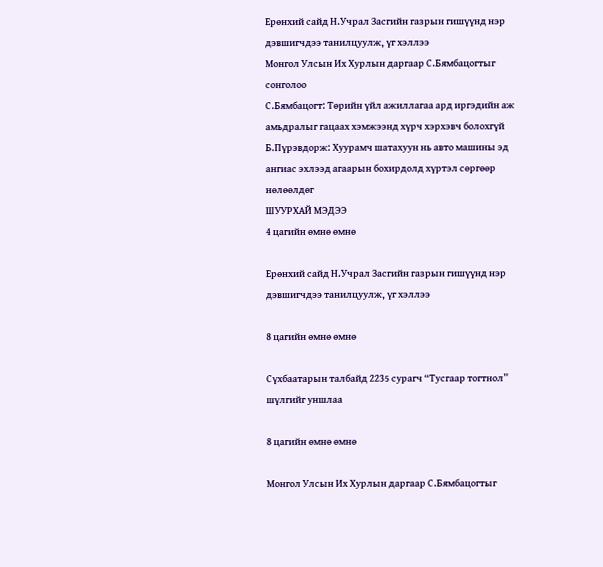Ерөнхий сайд Н.Учрал Засгийн газрын гишүүнд нэр дэвшигчдээ танилцуулж, үг хэллээ
Монгол Улсын Их Хурлын даргаар С.Бямбацогтыг сонголоо
С.Бямбацогт: Төрийн үйл ажиллагаа ард иргэдийн аж амьдралыг гацаах хэмжээнд хүрч хэрхэвч болохгүй
Б.Пүрэвдорж: Хуурамч шатахуун нь авто машины эд ангиас эхлээд агаарын бохирдолд хүртэл сөргөөр нөлөөлдөг
ШУУРХАЙ МЭДЭЭ
4 цагийн өмнө өмнө

Ерөнхий сайд Н.Учрал Засгийн газрын гишүүнд нэр дэвшигчдээ танилцуулж, үг хэллээ

8 цагийн өмнө өмнө

Сүхбаатарын талбайд 2235 сурагч “Тусгаар тогтнол” шүлгийг уншлаа

8 цагийн өмнө өмнө

Монгол Улсын Их Хурлын даргаар С.Бямбацогтыг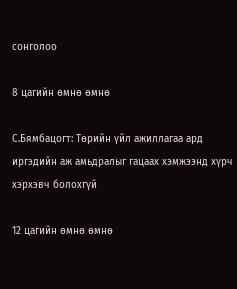сонголоо

8 цагийн өмнө өмнө

С.Бямбацогт: Төрийн үйл ажиллагаа ард иргэдийн аж амьдралыг гацаах хэмжээнд хүрч хэрхэвч болохгүй

12 цагийн өмнө өмнө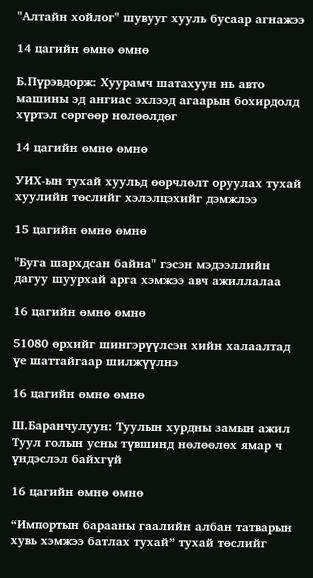"Алтайн хойлог" шувууг хууль бусаар агнажээ

14 цагийн өмнө өмнө

Б.Пүрэвдорж: Хуурамч шатахуун нь авто машины эд ангиас эхлээд агаарын бохирдолд хүртэл сөргөөр нөлөөлдөг

14 цагийн өмнө өмнө

УИХ-ын тухай хуульд өөрчлөлт оруулах тухай хуулийн төслийг хэлэлцэхийг дэмжлээ

15 цагийн өмнө өмнө

"Буга шархдсан байна" гэсэн мэдээллийн дагуу шуурхай арга хэмжээ авч ажиллалаа

16 цагийн өмнө өмнө

51080 өрхийг шингэрүүлсэн хийн халаалтад үе шаттайгаар шилжүүлнэ

16 цагийн өмнө өмнө

Ш.Баранчулуун: Туулын хурдны замын ажил Туул голын усны түвшинд нөлөөлөх ямар ч үндэслэл байхгүй

16 цагийн өмнө өмнө

“Импортын барааны гаалийн албан татварын хувь хэмжээ батлах тухай” тухай төслийг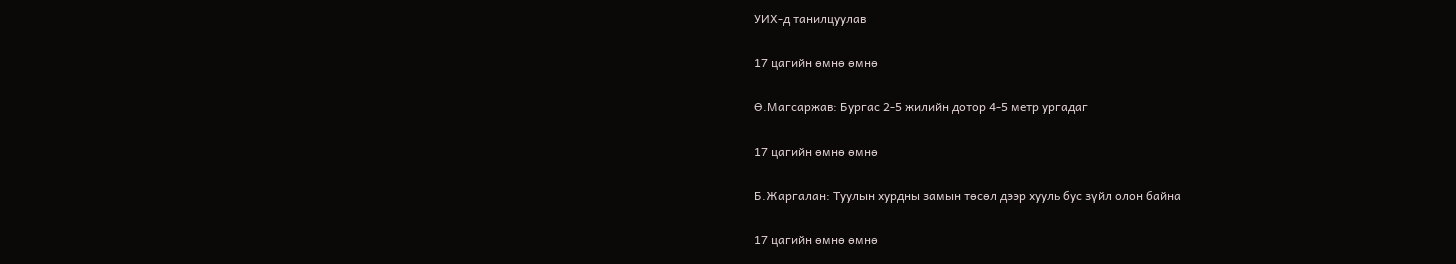УИХ-д танилцуулав

17 цагийн өмнө өмнө

Ө.Магсаржав: Бургас 2-5 жилийн дотор 4-5 метр ургадаг

17 цагийн өмнө өмнө

Б.Жаргалан: Туулын хурдны замын төсөл дээр хууль бус зүйл олон байна

17 цагийн өмнө өмнө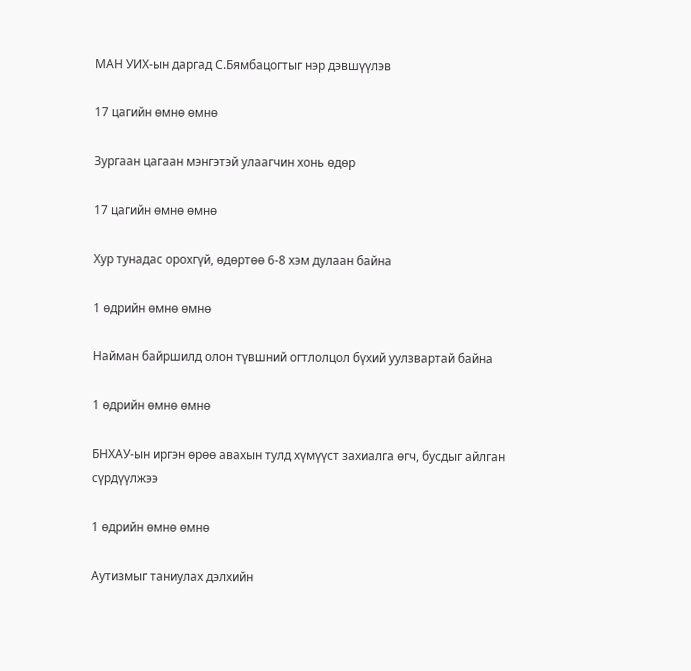МАН УИХ-ын даргад С.Бямбацогтыг нэр дэвшүүлэв

17 цагийн өмнө өмнө

Зургаан цагаан мэнгэтэй улаагчин хонь өдөр

17 цагийн өмнө өмнө

Хур тунадас орохгүй, өдөртөө 6-8 хэм дулаан байна

1 өдрийн өмнө өмнө

Найман байршилд олон түвшний огтлолцол бүхий уулзвартай байна

1 өдрийн өмнө өмнө

БНХАУ-ын иргэн өрөө авахын тулд хүмүүст захиалга өгч, бусдыг айлган сүрдүүлжээ

1 өдрийн өмнө өмнө

Аутизмыг таниулах дэлхийн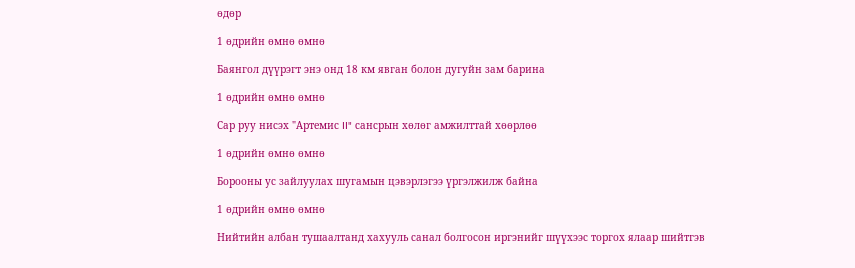өдөр

1 өдрийн өмнө өмнө

Баянгол дүүрэгт энэ онд 18 км явган болон дугуйн зам барина

1 өдрийн өмнө өмнө

Сар руу нисэх "Артемис II" сансрын хөлөг амжилттай хөөрлөө

1 өдрийн өмнө өмнө

Борооны ус зайлуулах шугамын цэвэрлэгээ үргэлжилж байна

1 өдрийн өмнө өмнө

Нийтийн албан тушаалтанд хахууль санал болгосон иргэнийг шүүхээс торгох ялаар шийтгэв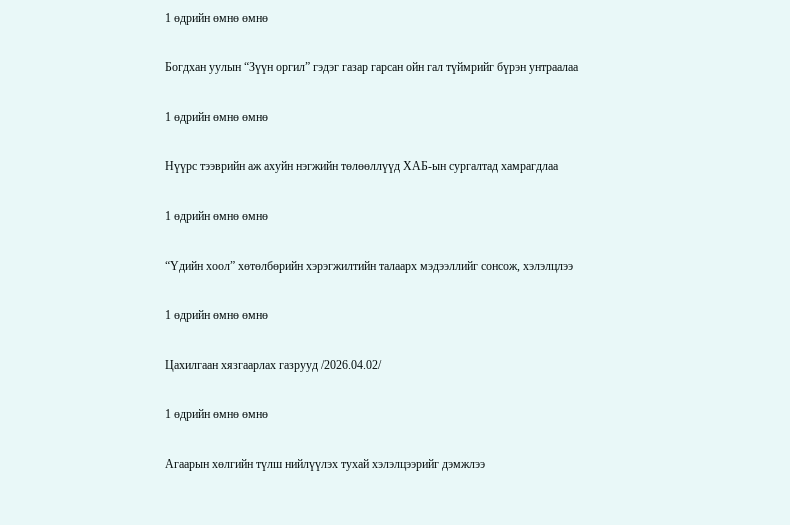1 өдрийн өмнө өмнө

Богдхан уулын “Зүүн оргил” гэдэг газар гарсан ойн гал түймрийг бүрэн унтраалаа

1 өдрийн өмнө өмнө

Нүүрс тээврийн аж ахуйн нэгжийн төлөөллүүд ХАБ-ын сургалтад хамрагдлаа

1 өдрийн өмнө өмнө

“Үдийн хоол” хөтөлбөрийн хэрэгжилтийн талаарх мэдээллийг сонсож, хэлэлцлээ

1 өдрийн өмнө өмнө

Цахилгаан хязгаарлах газрууд /2026.04.02/

1 өдрийн өмнө өмнө

Агаарын хөлгийн түлш нийлүүлэх тухай хэлэлцээрийг дэмжлээ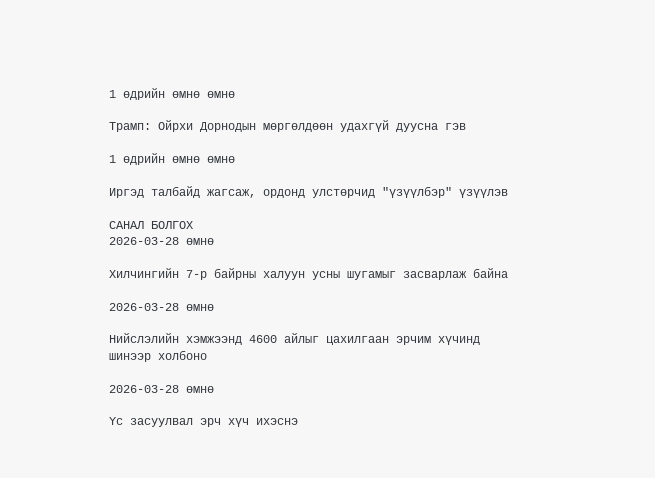1 өдрийн өмнө өмнө

Трамп: Ойрхи Дорнодын мөргөлдөөн удахгүй дуусна гэв

1 өдрийн өмнө өмнө

Иргэд талбайд жагсаж, ордонд улстөрчид "үзүүлбэр" үзүүлэв

САНАЛ БОЛГОХ
2026-03-28 өмнө

Хилчингийн 7-р байрны халуун усны шугамыг засварлаж байна

2026-03-28 өмнө

Нийслэлийн хэмжээнд 4600 айлыг цахилгаан эрчим хүчинд шинээр холбоно

2026-03-28 өмнө

Үс засуулвал эрч хүч ихэснэ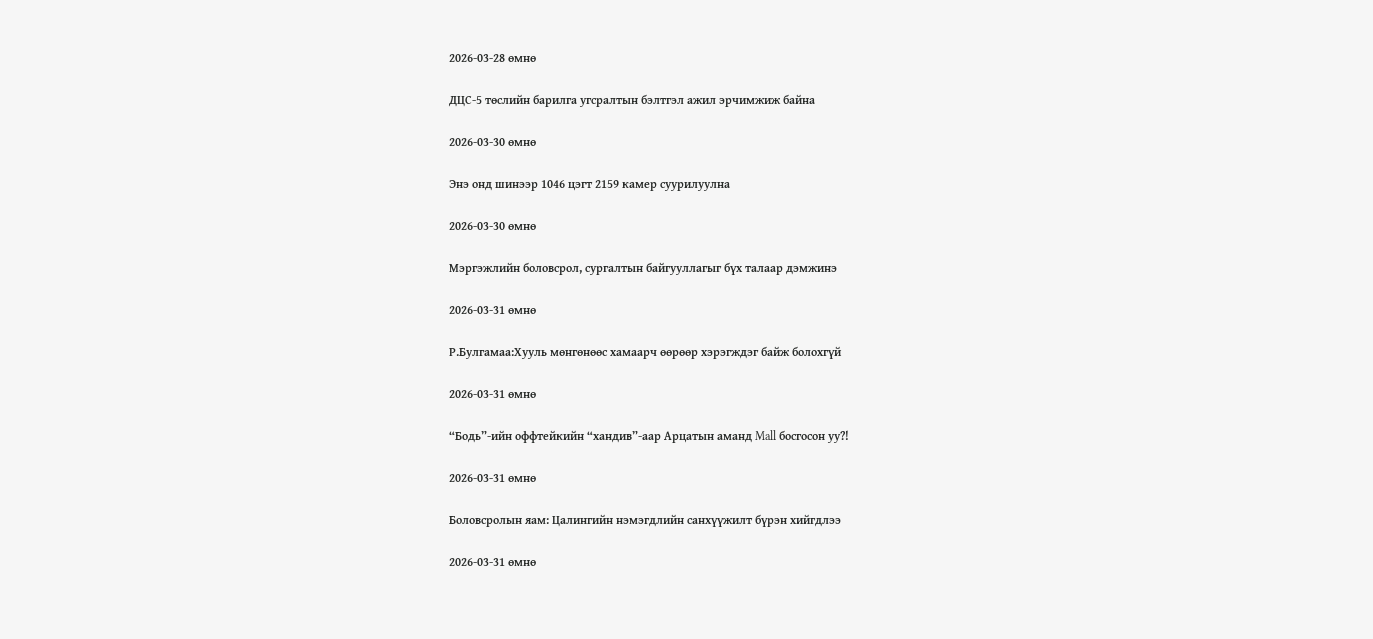2026-03-28 өмнө

ДЦС-5 төслийн барилга угсралтын бэлтгэл ажил эрчимжиж байна

2026-03-30 өмнө

Энэ онд шинээр 1046 цэгт 2159 камер суурилуулна

2026-03-30 өмнө

Мэргэжлийн боловсрол, сургалтын байгууллагыг бүх талаар дэмжинэ

2026-03-31 өмнө

Р.Булгамаа:Хууль мөнгөнөөс хамаарч өөрөөр хэрэгждэг байж болохгүй

2026-03-31 өмнө

“Бодь”-ийн оффтейкийн “хандив”-аар Арцатын аманд Mall босгосон уу?!

2026-03-31 өмнө

Боловсролын яам: Цалингийн нэмэгдлийн санхүүжилт бүрэн хийгдлээ

2026-03-31 өмнө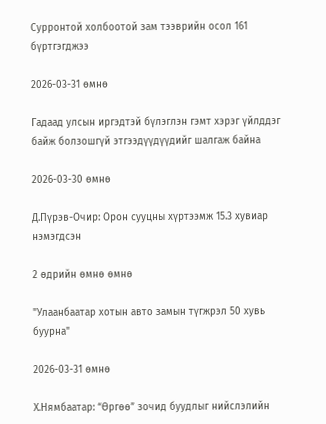Сурронтой холбоотой зам тээврийн осол 161 бүртгэгджээ

2026-03-31 өмнө

Гадаад улсын иргэдтэй бүлэглэн гэмт хэрэг үйлддэг байж болзошгүй этгээдүүдүүдийг шалгаж байна

2026-03-30 өмнө

Д.Пүрэв-Очир: Орон сууцны хүртээмж 15.3 хувиар нэмэгдсэн

2 өдрийн өмнө өмнө

"Улаанбаатар хотын авто замын түгжрэл 50 хувь буурна"

2026-03-31 өмнө

Х.Нямбаатар: “Өргөө” зочид буудлыг нийслэлийн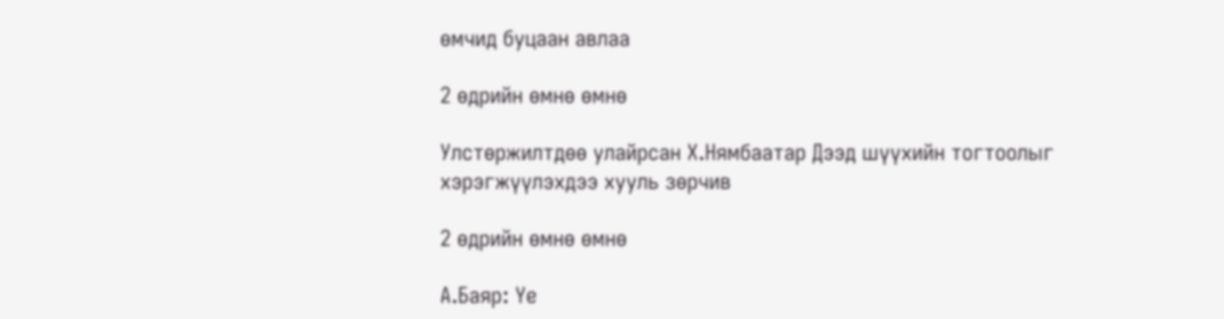өмчид буцаан авлаа

2 өдрийн өмнө өмнө

Улстөржилтдөө улайрсан Х.Нямбаатар Дээд шүүхийн тогтоолыг хэрэгжүүлэхдээ хууль зөрчив

2 өдрийн өмнө өмнө

А.Баяр: Үе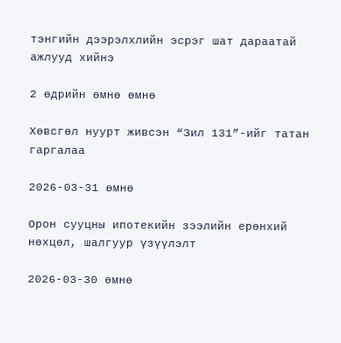тэнгийн дээрэлхлийн эсрэг шат дараатай ажлууд хийнэ

2 өдрийн өмнө өмнө

Хөвсгөл нуурт живсэн “Зил 131”-ийг татан гаргалаа

2026-03-31 өмнө

Орон сууцны ипотекийн зээлийн ерөнхий нөхцөл, шалгуур үзүүлэлт

2026-03-30 өмнө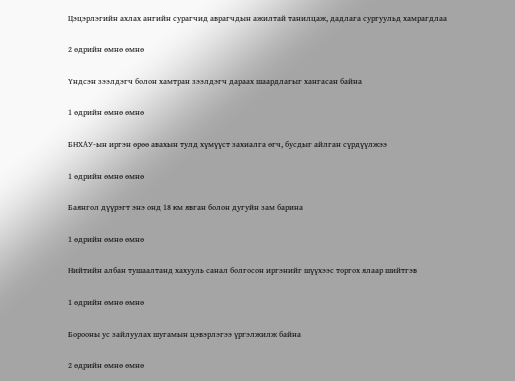Цэцэрлэгийн ахлах ангийн сурагчид аврагчдын ажилтай танилцаж, дадлага сургуульд хамрагдлаа

2 өдрийн өмнө өмнө

Үндсэн зээлдэгч болон хамтран зээлдэгч дараах шаардлагыг хангасан байна

1 өдрийн өмнө өмнө

БНХАУ-ын иргэн өрөө авахын тулд хүмүүст захиалга өгч, бусдыг айлган сүрдүүлжээ

1 өдрийн өмнө өмнө

Баянгол дүүрэгт энэ онд 18 км явган болон дугуйн зам барина

1 өдрийн өмнө өмнө

Нийтийн албан тушаалтанд хахууль санал болгосон иргэнийг шүүхээс торгох ялаар шийтгэв

1 өдрийн өмнө өмнө

Борооны ус зайлуулах шугамын цэвэрлэгээ үргэлжилж байна

2 өдрийн өмнө өмнө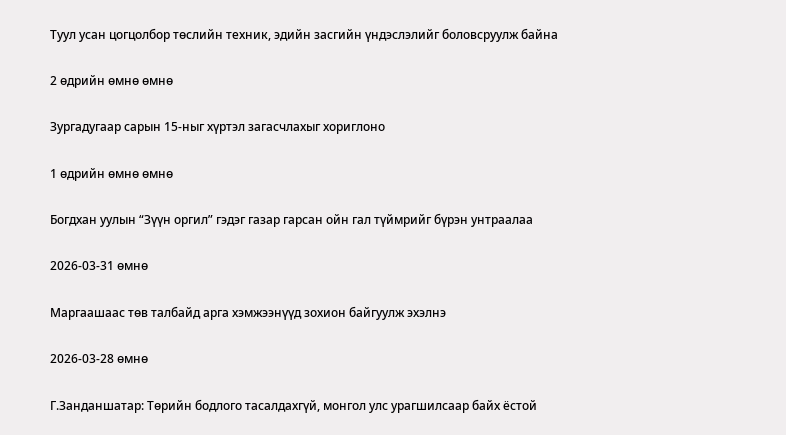Туул усан цогцолбор төслийн техник, эдийн засгийн үндэслэлийг боловсруулж байна

2 өдрийн өмнө өмнө

Зургадугаар сарын 15-ныг хүртэл загасчлахыг хориглоно

1 өдрийн өмнө өмнө

Богдхан уулын “Зүүн оргил” гэдэг газар гарсан ойн гал түймрийг бүрэн унтраалаа

2026-03-31 өмнө

Маргаашаас төв талбайд арга хэмжээнүүд зохион байгуулж эхэлнэ

2026-03-28 өмнө

Г.Занданшатар: Төрийн бодлого тасалдахгүй, монгол улс урагшилсаар байх ёстой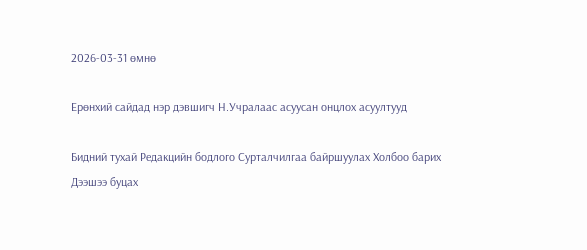2026-03-31 өмнө

Ерөнхий сайдад нэр дэвшигч Н.Учралаас асуусан онцлох асуултууд

Бидний тухай Редакцийн бодлого Сурталчилгаа байршуулах Холбоо барих Дээшээ буцах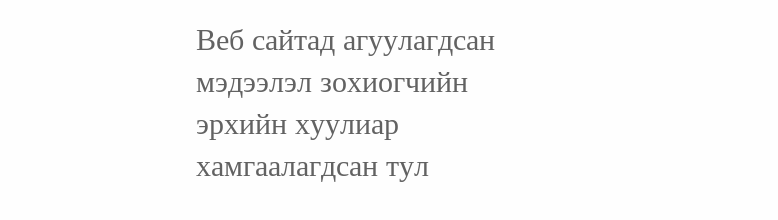Веб сайтад агуулагдсан мэдээлэл зохиогчийн эрхийн хуулиар хамгаалагдсан тул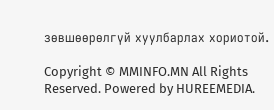зөвшөөрөлгүй хуулбарлах хориотой.

Copyright © MMINFO.MN All Rights Reserved. Powered by HUREEMEDIA.